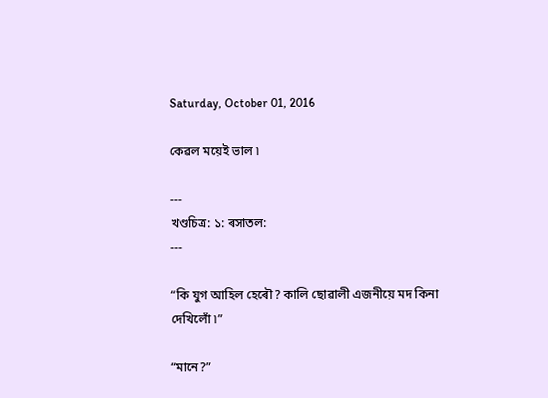Saturday, October 01, 2016

কেৱল ময়েই ভাল ৷

---
খণ্ডচিত্ৰ: ১: ৰসাতল:
---

“কি যুগ আহিল হেৰৌ? কালি ছোৱালী এজনীয়ে মদ কিনা দেখিলোঁ ৷”

“মানে?”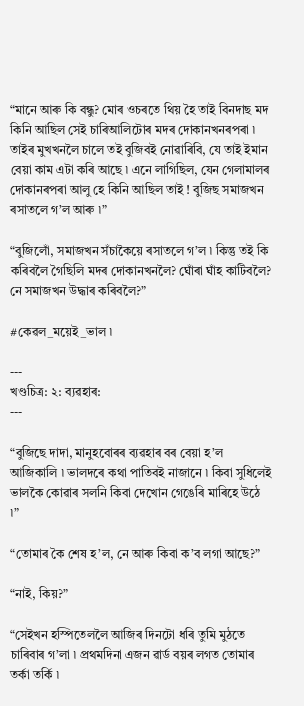“মানে আৰু কি বন্ধু? মোৰ ওচৰতে থিয় হৈ তাই বিনদাছ মদ কিনি আছিল সেই চাৰিআলিটোৰ মদৰ দোকানখনৰপৰা ৷ তাইৰ মুখখনলৈ চালে তই বুজিবই নোৱাৰিবি, যে তাই ইমান বেয়া কাম এটা কৰি আছে ৷ এনে লাগিছিল, যেন গেলামালৰ দোকানৰপৰা আলু হে কিনি আছিল তাই ! বুজিছ সমাজখন ৰসাতলে গ’ল আৰু ৷”

“বুজিলোঁ, সমাজখন সঁচাকৈয়ে ৰসাতলে গ’ল ৷ কিন্তু তই কি কৰিবলৈ গৈছিলি মদৰ দোকানখনলৈ? ঘোঁৰা ঘাঁহ কাটিবলৈ? নে সমাজখন উদ্ধাৰ কৰিবলৈ?”

#কেৱল_ময়েই_ভাল ৷

---
খণ্ডচিত্ৰ: ২: ব্যৱহাৰ:
---

“বুজিছে দাদা, মানুহবোৰৰ ব্যৱহাৰ বৰ বেয়া হ’ল আজিকালি ৷ ভালদৰে কথা পাতিবই নাজানে ৷ কিবা সুধিলেই ভালকৈ কোৱাৰ সলনি কিবা দেখোন গেঙেৰি মাৰিহে উঠে ৷”

“তোমাৰ কৈ শেষ হ’ল, নে আৰু কিবা ক’ব লগা আছে?”

“নাই, কিয়?”

“সেইখন হস্পিতেললৈ আজিৰ দিনটো ধৰি তুমি মুঠতে চাৰিবাৰ গ’লা ৷ প্ৰথমদিনা এজন ৱাৰ্ড বয়ৰ লগত তোমাৰ তৰ্কা তৰ্কি ৷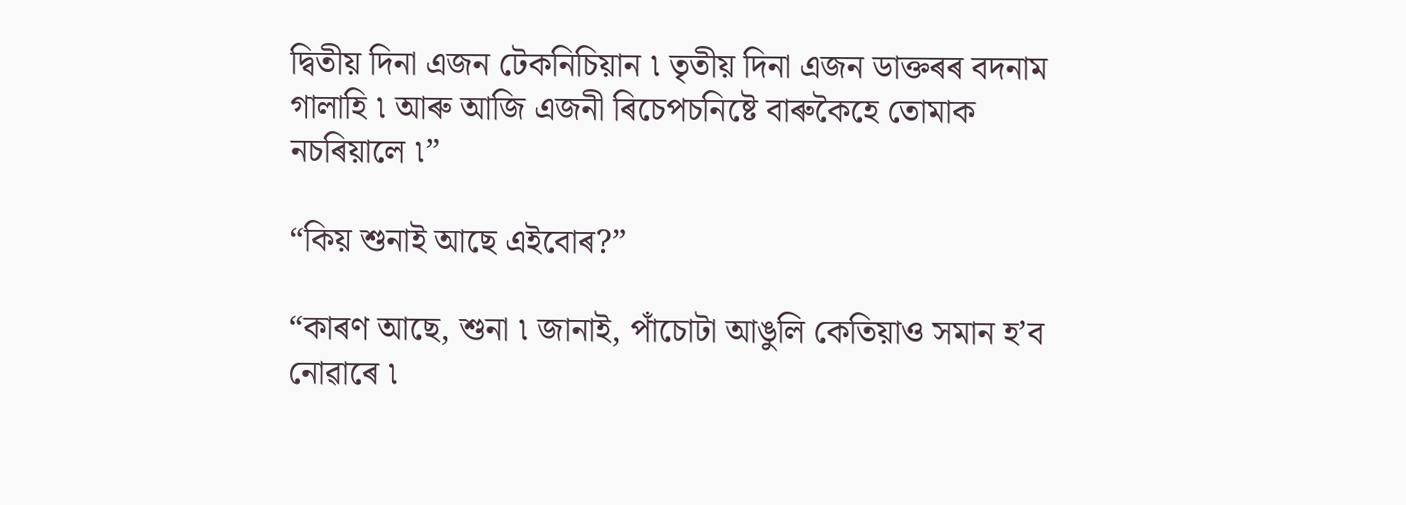দ্বিতীয় দিনা এজন টেকনিচিয়ান ৷ তৃতীয় দিনা এজন ডাক্তৰৰ বদনাম গালাহি ৷ আৰু আজি এজনী ৰিচেপচনিষ্টে বাৰুকৈহে তোমাক নচৰিয়ালে ৷”

“কিয় শুনাই আছে এইবোৰ?”

“কাৰণ আছে, শুনা ৷ জানাই, পাঁচোটা আঙুলি কেতিয়াও সমান হ’ব নোৱাৰে ৷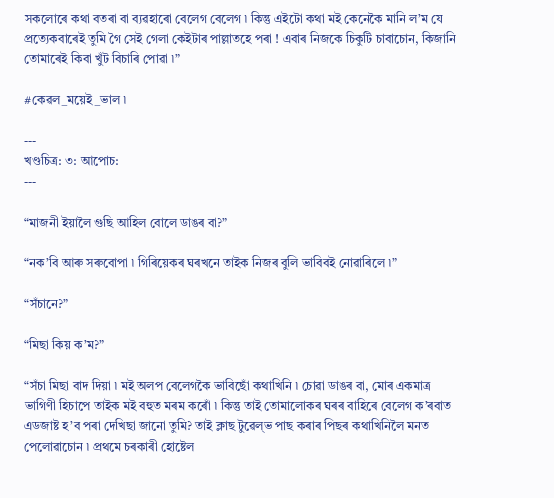সকলোৰে কথা বতৰা বা ব্যৱহাৰো বেলেগ বেলেগ ৷ কিন্তু এইটো কথা মই কেনেকৈ মানি ল’ম যে প্ৰত্যেকবাৰেই তুমি গৈ সেই গেলা কেইটাৰ পাল্লাতহে পৰা ! এবাৰ নিজকে চিকুটি চাবাচোন, কিজানি তোমাৰেই কিবা খুঁট বিচাৰি পোৱা ৷”

#কেৱল_ময়েই_ভাল ৷

---
খণ্ডচিত্ৰ: ৩: আপোচ:
---

“মাজনী ইয়ালৈ গুছি আহিল বোলে ডাঙৰ বা?”

“নক’বি আৰু সৰুবোপা ৷ গিৰিয়েকৰ ঘৰখনে তাইক নিজৰ বুলি ভাবিবই নোৱাৰিলে ৷”

“সঁচানে?”

“মিছা কিয় ক’ম?”

“সঁচা মিছা বাদ দিয়া ৷ মই অলপ বেলেগকৈ ভাবিছোঁ কথাখিনি ৷ চোৱা ডাঙৰ বা, মোৰ একমাত্ৰ ভাগিণী হিচাপে তাইক মই বহুত মৰম কৰোঁ ৷ কিন্তু তাই তোমালোকৰ ঘৰৰ বাহিৰে বেলেগ ক’ৰবাত এডজাষ্ট হ’ব পৰা দেখিছা জানো তুমি? তাই ক্লাছ টুৱেল্ভ পাছ কৰাৰ পিছৰ কথাখিনিলৈ মনত পেলোৱাচোন ৷ প্ৰথমে চৰকাৰী হোষ্টেল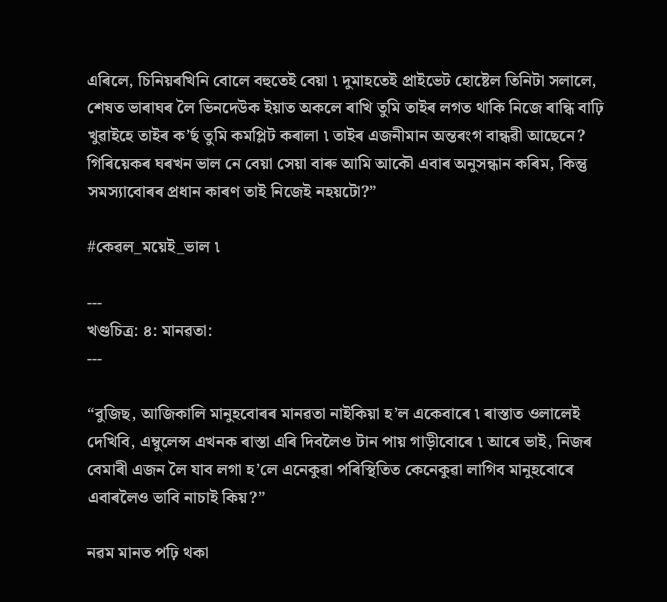এৰিলে, চিনিয়ৰখিনি বোলে বহুতেই বেয়া ৷ দুমাহতেই প্ৰাইভেট হোষ্টেল তিনিটা সলালে, শেষত ভাৰাঘৰ লৈ ভিনদেউক ইয়াত অকলে ৰাখি তুমি তাইৰ লগত থাকি নিজে ৰান্ধি বাঢ়ি খুৱাইহে তাইৰ ক’ৰ্ছ তুমি কমপ্লিট কৰালা ৷ তাইৰ এজনীমান অন্তৰংগ বান্ধৱী আছেনে? গিৰিয়েকৰ ঘৰখন ভাল নে বেয়া সেয়া বাৰু আমি আকৌ এবাৰ অনুসন্ধান কৰিম, কিন্তু সমস্যাবোৰৰ প্ৰধান কাৰণ তাই নিজেই নহয়টো?”

#কেৱল_ময়েই_ভাল ৷

---
খণ্ডচিত্ৰ: ৪: মানৱতা:
---

“বুজিছ, আজিকালি মানুহবোৰৰ মানৱতা নাইকিয়া হ’ল একেবাৰে ৷ ৰাস্তাত ওলালেই দেখিবি, এম্বুলেন্স এখনক ৰাস্তা এৰি দিবলৈও টান পায় গাড়ীবোৰে ৷ আৰে ভাই, নিজৰ বেমাৰী এজন লৈ যাব লগা হ’লে এনেকুৱা পৰিস্থিতিত কেনেকুৱা লাগিব মানুহবোৰে এবাৰলৈও ভাবি নাচাই কিয়?”

নৱম মানত পঢ়ি থকা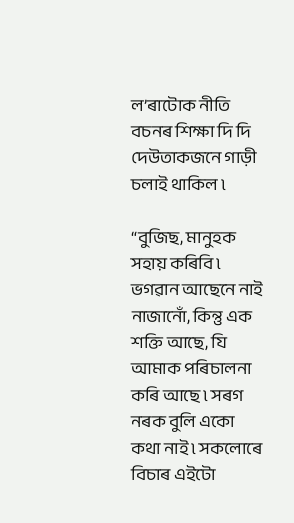ল’ৰাটোক নীতি বচনৰ শিক্ষা দি দি দেউতাকজনে গাড়ী চলাই থাকিল ৷

“বুজিছ, মানুহক সহায় কৰিবি ৷ ভগৱান আছেনে নাই নাজানোঁ, কিন্তু এক শক্তি আছে, যি আমাক পৰিচালনা কৰি আছে ৷ সৰগ নৰক বুলি একো কথা নাই ৷ সকলোৰে বিচাৰ এইটো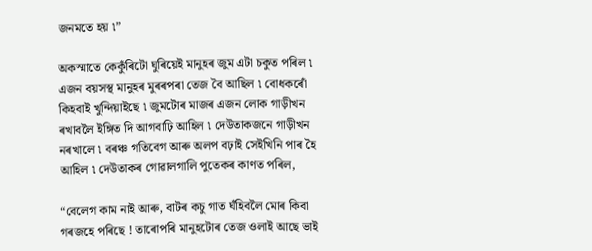জনমতে হয় ৷”

অকস্মাতে কেকুঁৰিটো ঘুৰিয়েই মানুহৰ জুম এটা চকুত পৰিল ৷ এজন বয়সস্থ মানুহৰ মুৰৰপৰা তেজ বৈ আছিল ৷ বোধকৰোঁ কিহবাই খুন্দিয়াইছে ৷ জুমটোৰ মাজৰ এজন লোক গাড়ীখন ৰখাবলৈ ইঙ্গিত দি আগবাঢ়ি আহিল ৷ দেউতাকজনে গাড়ীখন নৰখালে ৷ বৰঞ্চ গতিবেগ আৰু অলপ বঢ়াই সেইখিনি পাৰ হৈ আহিল ৷ দেউতাকৰ গোৱালগালি পুতেকৰ কাণত পৰিল,

“বেলেগ কাম নাই আৰু, বাটৰ কচু গাত ঘঁহিবলৈ মোৰ কিবা গৰজহে পৰিছে ! তাৰোপৰি মানুহটোৰ তেজ ওলাই আছে ভাই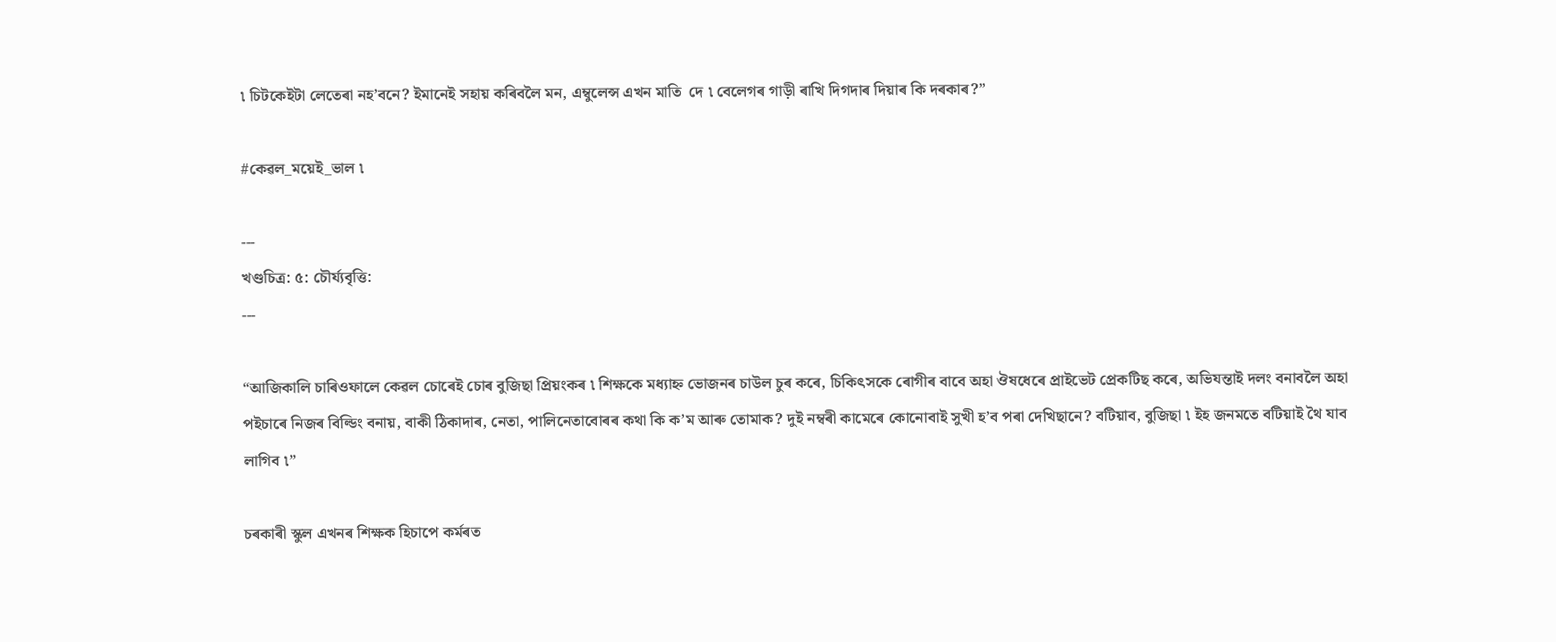৷ চিটকেইটা লেতেৰা নহ’বনে? ইমানেই সহায় কৰিবলৈ মন, এম্বুলেন্স এখন মাতি  দে ৷ বেলেগৰ গাড়ী ৰাখি দিগদাৰ দিয়াৰ কি দৰকাৰ?”

#কেৱল_ময়েই_ভাল ৷

---
খণ্ডচিত্ৰ: ৫: চৌৰ্য্যবৃত্তি:
---

“আজিকালি চাৰিওফালে কেৱল চোৰেই চোৰ বুজিছা প্ৰিয়ংকৰ ৷ শিক্ষকে মধ্যাহ্ন ভোজনৰ চাউল চুৰ কৰে, চিকিৎসকে ৰোগীৰ বাবে অহা ঔষধেৰে প্ৰাইভেট প্ৰেকটিছ কৰে, অভিযন্তাই দলং বনাবলৈ অহা পইচাৰে নিজৰ বিল্ডিং বনায়, বাকী ঠিকাদাৰ, নেতা, পালিনেতাবোৰৰ কথা কি ক’ম আৰু তোমাক? দুই নম্বৰী কামেৰে কোনোবাই সুখী হ’ব পৰা দেখিছানে? বটিয়াব, বুজিছা ৷ ইহ জনমতে বটিয়াই থৈ যাব লাগিব ৷”

চৰকাৰী স্কুল এখনৰ শিক্ষক হিচাপে কৰ্মৰত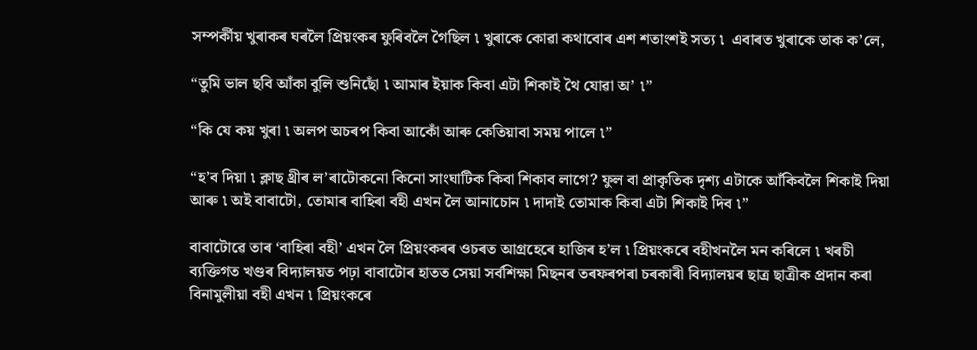সম্পৰ্কীয় খুৰাকৰ ঘৰলৈ প্ৰিয়ংকৰ ফুৰিবলৈ গৈছিল ৷ খুৰাকে কোৱা কথাবোৰ এশ শতাংশই সত্য ৷  এবাৰত খুৰাকে তাক ক’লে,

“তুমি ভাল ছবি আঁকা বুলি শুনিছোঁ ৷ আমাৰ ইয়াক কিবা এটা শিকাই থৈ যোৱা অ’ ৷”

“কি যে কয় খুৰা ৷ অলপ অচৰপ কিবা আকোঁ আৰু কেতিয়াবা সময় পালে ৷”

“হ’ব দিয়া ৷ ক্লাছ থ্ৰীৰ ল’ৰাটোকনো কিনো সাংঘাটিক কিবা শিকাব লাগে? ফুল বা প্ৰাকৃতিক দৃশ্য এটাকে আঁকিবলৈ শিকাই দিয়া আৰু ৷ অই বাবাটো, তোমাৰ বাহিৰা বহী এখন লৈ আনাচোন ৷ দাদাই তোমাক কিবা এটা শিকাই দিব ৷”

বাবাটোৱে তাৰ ‘বাহিৰা বহী’ এখন লৈ প্ৰিয়ংকৰৰ ওচৰত আগ্ৰহেৰে হাজিৰ হ’ল ৷ প্ৰিয়ংকৰে বহীখনলৈ মন কৰিলে ৷ খৰচী ব্যক্তিগত খণ্ডৰ বিদ্যালয়ত পঢ়া বাবাটোৰ হাতত সেয়া সৰ্বশিক্ষা মিছনৰ তৰফৰপৰা চৰকাৰী বিদ্যালয়ৰ ছাত্ৰ ছাত্ৰীক প্ৰদান কৰা বিনামুলীয়া বহী এখন ৷ প্ৰিয়ংকৰে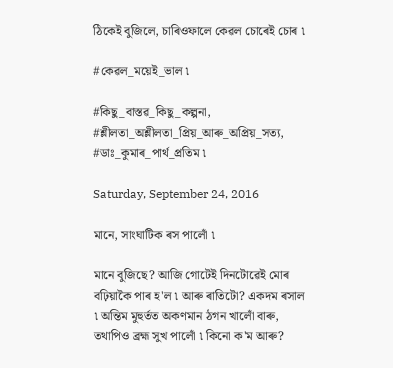ঠিকেই বুজিলে, চাৰিওফালে কেৱল চোৰেই চোৰ ৷

#কেৱল_ময়েই_ভাল ৷

#কিছু_বাস্তৱ_কিছু_কল্পনা,
#শ্লীলতা_অশ্লীলতা_প্ৰিয়_আৰু_অপ্ৰিয়_সত্য,
#ডাঃ_কুমাৰ_পাৰ্থ_প্ৰতিম ৷

Saturday, September 24, 2016

মানে, সাংঘাটিক ৰস পালোঁ ৷

মানে বুজিছে? আজি গোটেই দিনটোৱেই মোৰ বঢ়িয়াকৈ পাৰ হ'ল ৷ আৰু ৰাতিটো? একদম ৰসাল ৷ অন্তিম মুহুৰ্তত অকণমান ঠগন খালোঁ বাৰু, তথাপিও ব্ৰহ্ম সুখ পালোঁ ৷ কিনো ক'ম আৰু?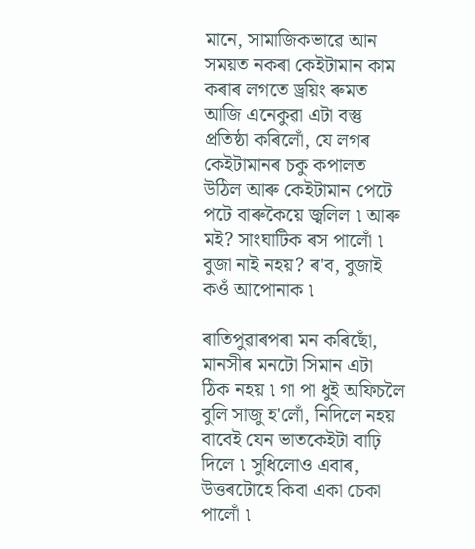মানে, সামাজিকভাৱে আন সময়ত নকৰা কেইটামান কাম কৰাৰ লগতে ড্ৰয়িং ৰুমত আজি এনেকুৱা এটা বস্তু প্ৰতিষ্ঠা কৰিলোঁ, যে লগৰ কেইটামানৰ চকু কপালত উঠিল আৰু কেইটামান পেটে পটে বাৰুকৈয়ে জ্বলিল ৷ আৰু মই? সাংঘাটিক ৰস পালোঁ ৷ বুজা নাই নহয়? ৰ'ব, বুজাই কওঁ আপোনাক ৷

ৰাতিপুৱাৰপৰা মন কৰিছোঁ, মানসীৰ মনটো সিমান এটা ঠিক নহয় ৷ গা পা ধুই অফিচলৈ বুলি সাজু হ'লোঁ, নিদিলে নহয় বাবেই যেন ভাতকেইটা বাঢ়ি দিলে ৷ সুধিলোও এবাৰ, উত্তৰটোহে কিবা একা চেকা পালোঁ ৷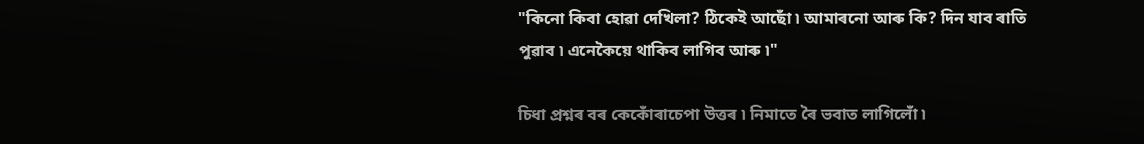"কিনো কিবা হোৱা দেখিলা? ঠিকেই আছোঁ ৷ আমাৰনো আৰু কি? দিন যাব ৰাতি পুৱাব ৷ এনেকৈয়ে থাকিব লাগিব আৰু ৷"

চিধা প্ৰশ্নৰ বৰ কেকোঁৰাচেপা উত্তৰ ৷ নিমাতে ৰৈ ভবাত লাগিলোঁ ৷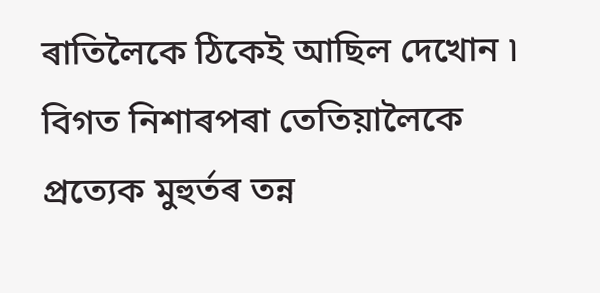ৰাতিলৈকে ঠিকেই আছিল দেখোন ৷ বিগত নিশাৰপৰা তেতিয়ালৈকে প্ৰত্যেক মুহুৰ্তৰ তন্ন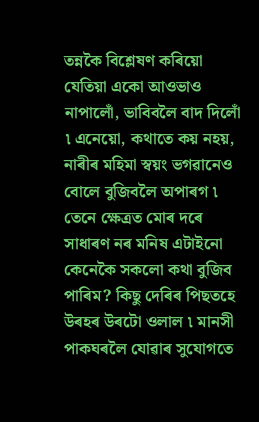তন্নকৈ বিশ্লেষণ কৰিয়ো যেতিয়া একো আওভাও নাপালোঁ, ভাবিবলৈ বাদ দিলোঁ ৷ এনেয়ো, কথাতে কয় নহয়, নাৰীৰ মহিমা স্বয়ং ভগৱানেও বোলে বুজিবলৈ অপাৰগ ৷ তেনে ক্ষেত্ৰত মোৰ দৰে সাধাৰণ নৰ মনিষ এটাইনো কেনেকৈ সকলো কথা বুজিব পাৰিম? কিছু দেৰিৰ পিছতহে উৰহৰ উৰটো ওলাল ৷ মানসী পাকঘৰলৈ যোৱাৰ সুযোগতে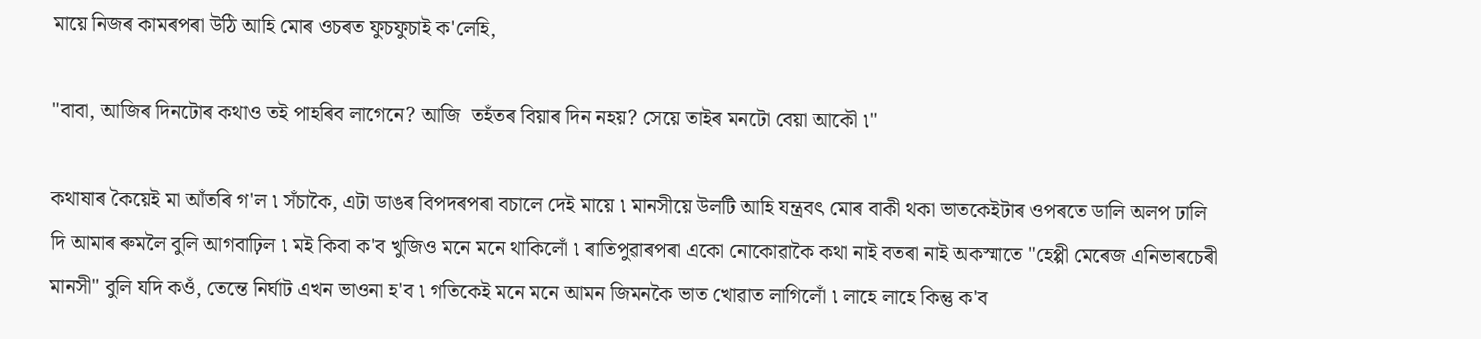মায়ে নিজৰ কামৰপৰা উঠি আহি মোৰ ওচৰত ফুচফুচাই ক'লেহি,

"বাবা, আজিৰ দিনটোৰ কথাও তই পাহৰিব লাগেনে? আজি  তহঁতৰ বিয়াৰ দিন নহয়? সেয়ে তাইৰ মনটো বেয়া আকৌ ৷"

কথাষাৰ কৈয়েই মা আঁতৰি গ'ল ৷ সঁচাকৈ, এটা ডাঙৰ বিপদৰপৰা বচালে দেই মায়ে ৷ মানসীয়ে উলটি আহি যন্ত্ৰবৎ মোৰ বাকী থকা ভাতকেইটাৰ ওপৰতে ডালি অলপ ঢালি দি আমাৰ ৰুমলৈ বুলি আগবাঢ়িল ৷ মই কিবা ক'ব খুজিও মনে মনে থাকিলোঁ ৷ ৰাতিপুৱাৰপৰা একো নোকোৱাকৈ কথা নাই বতৰা নাই অকস্মাতে "হেপ্পী মেৰেজ এনিভাৰচেৰী মানসী" বুলি যদি কওঁ, তেন্তে নিৰ্ঘাট এখন ভাওনা হ'ব ৷ গতিকেই মনে মনে আমন জিমনকৈ ভাত খোৱাত লাগিলোঁ ৷ লাহে লাহে কিন্তু ক'ব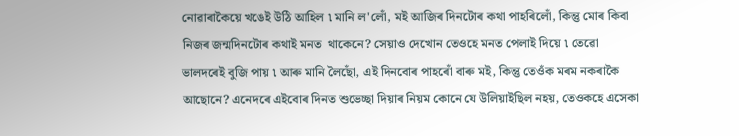নোৱাৰাকৈয়ে খঙেই উঠি আহিল ৷ মানি ল'লোঁ, মই আজিৰ দিনটোৰ কথা পাহৰিলোঁ, কিন্তু মোৰ কিবা নিজৰ জন্মদিনটোৰ কথাই মনত  থাকেনে? সেয়াও দেখোন তেওহে মনত পেলাই দিয়ে ৷ তেৱো ভালদৰেই বুজি পায় ৷ আৰু মানি লৈছোঁ, এই দিনবোৰ পাহৰোঁ বাৰু মই, কিন্তু তেওঁক মৰম নকৰাকৈ আছোনে? এনেদৰে এইবোৰ দিনত শুভেচ্ছা দিয়াৰ নিয়ম কোনে যে উলিয়াইছিল নহয়, তেওকহে এসেকা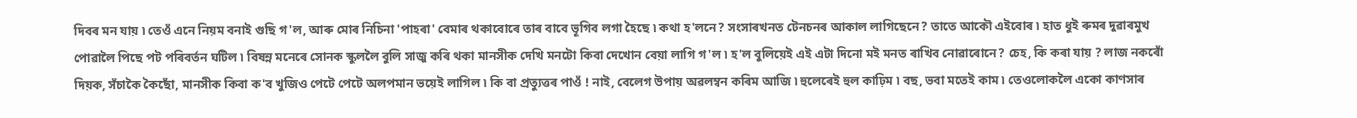দিবৰ মন যায় ৷ তেওঁ এনে নিয়ম বনাই গুছি গ'ল, আৰু মোৰ নিচিনা 'পাহৰা' বেমাৰ থকাবোৰে তাৰ বাবে ভূগিব লগা হৈছে ৷ কথা হ'লনে? সংসাৰখনত টেনচনৰ আকাল লাগিছেনে? তাতে আকৌ এইবোৰ ৷ হাত ধুই ৰুমৰ দুৱাৰমুখ পোৱালৈ পিছে পট পৰিবৰ্তন ঘটিল ৷ বিষন্ন মনেৰে সোনক স্কুললৈ বুলি সাজু কৰি থকা মানসীক দেখি মনটো কিবা দেখোন বেয়া লাগি গ'ল ৷ হ'ল বুলিয়েই এই এটা দিনো মই মনত ৰাখিব নোৱাৰোনে? চেহ, কি কৰা যায় ? লাজ নকৰোঁ দিয়ক, সঁচাকৈ কৈছোঁ, মানসীক কিবা ক'ব খুজিও পেটে পেটে অলপমান ভয়েই লাগিল ৷ কি বা প্ৰত্যুত্তৰ পাওঁ ! নাই, বেলেগ উপায় অৱলম্বন কৰিম আজি ৷ হুলেৰেই হুল কাঢ়িম ৷ বছ, ভবা মতেই কাম ৷ তেওলোকলৈ একো কাণসাৰ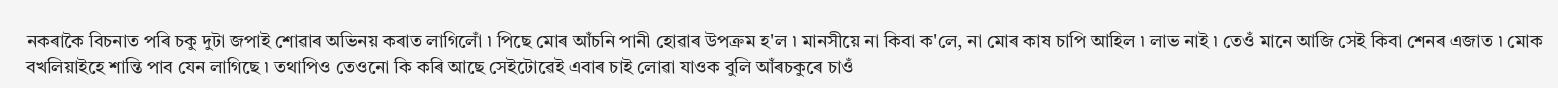নকৰাকৈ বিচনাত পৰি চকু দুটা জপাই শোৱাৰ অভিনয় কৰাত লাগিলোঁ ৷ পিছে মোৰ আঁচনি পানী হোৱাৰ উপক্ৰম হ'ল ৷ মানসীয়ে না কিবা ক'লে, না মোৰ কাষ চাপি আহিল ৷ লাভ নাই ৷ তেওঁ মানে আজি সেই কিবা শেনৰ এজাত ৷ মোক বখলিয়াইহে শান্তি পাব যেন লাগিছে ৷ তথাপিও তেওনো কি কৰি আছে সেইটোৱেই এবাৰ চাই লোৱা যাওক বুলি আঁৰচকুৰে চাওঁ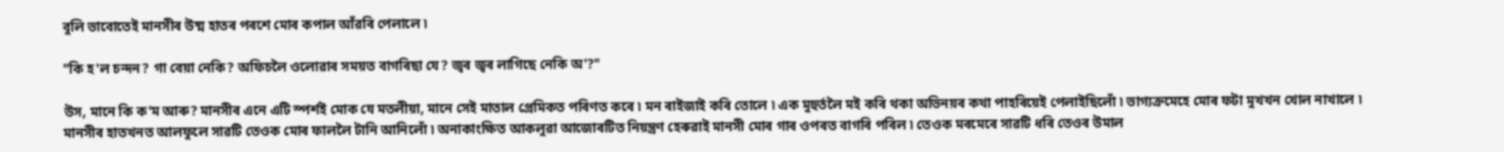বুলি ভাবোতেই মানসীৰ উষ্ম হাতৰ পৰশে মোৰ কপাল আঁৱৰি পেলালে ৷

"কি হ'ল চন্দন? গা বেয়া নেকি? অফিচলৈ ওলোৱাৰ সময়ত বাগৰিছা যে? জ্বৰ জ্বৰ লাগিছে নেকি অ'?"

উস, মানে কি ক'ম আৰু? মানসীৰ এনে এটি স্পৰ্শই মোক যে মতলীয়া, মানে সেই মাতাল প্ৰেমিকত পৰিণত কৰে ৷ মন ৰাইজাই কৰি তোলে ৷ এক মুহুৰ্তলৈ মই কৰি থকা অভিনয়ৰ কথা পাহৰিয়েই পেলাইছিলোঁ ৷ ভাগ্যক্ৰমেহে মোৰ ফটা মুখখন খোল নাখালে ৷ মানসীৰ হাতখনত আলফুলে সাৱটি তেওক মোৰ ফাললৈ টানি আনিলোঁ ৷ অনাকাংক্ষিত আকলুৱা আজোৰটিত নিয়ন্ত্ৰণ হেৰুৱাই মানসী মোৰ গাৰ ওপৰত বাগৰি পৰিল ৷ তেওক মৰমেৰে সাৱটি ধৰি তেওৰ উমাল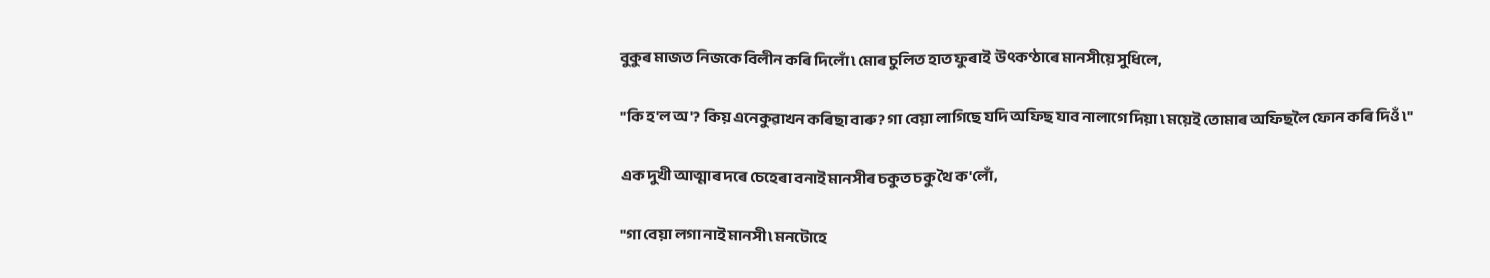বুকুৰ মাজত নিজকে বিলীন কৰি দিলোঁ ৷ মোৰ চুলিত হাত ফুৰাই  উৎকণ্ঠাৰে মানসীয়ে সুধিলে,

"কি হ'ল অ'? কিয় এনেকুৱাখন কৰিছা বাৰু? গা বেয়া লাগিছে যদি অফিছ যাব নালাগে দিয়া ৷ ময়েই তোমাৰ অফিছলৈ ফোন কৰি দিওঁ ৷"

এক দুখী আত্মাৰ দৰে চেহেৰা বনাই মানসীৰ চকুত চকু থৈ ক'লোঁ,

"গা বেয়া লগা নাই মানসী ৷ মনটোহে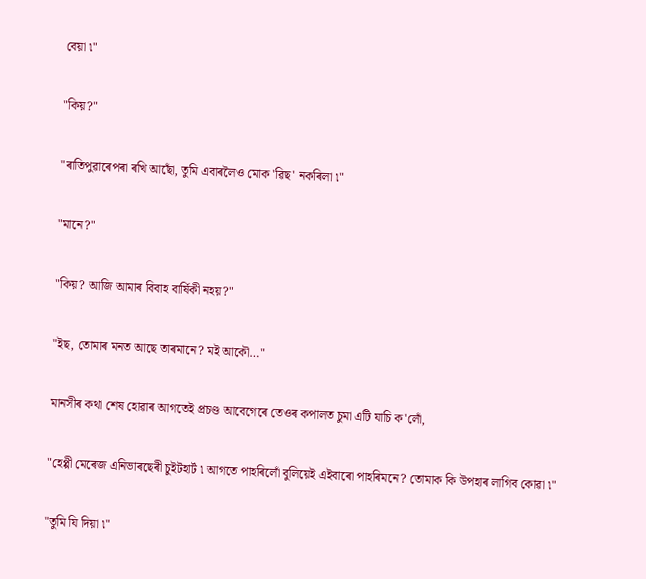বেয়া ৷"

"কিয়?"

"ৰাতিপুৱাৰেপৰা ৰখি আছোঁ, তুমি এবাৰলৈও মোক 'ৱিছ' নকৰিলা ৷"

"মানে?"

"কিয়? আজি আমাৰ বিবাহ বাৰ্ষিকী নহয়?"

"ইছ, তোমাৰ মনত আছে তাৰমানে? মই আকৌ…"

মানসীৰ কথা শেষ হোৱাৰ আগতেই প্ৰচণ্ড আবেগেৰে তেওৰ কপালত চুমা এটি যাচি ক'লোঁ,

"হেপ্পী মেৰেজ এনিভাৰছেৰী চুইটহাৰ্ট ৷ আগতে পাহৰিলোঁ বুলিয়েই এইবাৰো পাহৰিমনে? তোমাক কি উপহাৰ লাগিব কোৱা ৷"

"তুমি যি দিয়া ৷"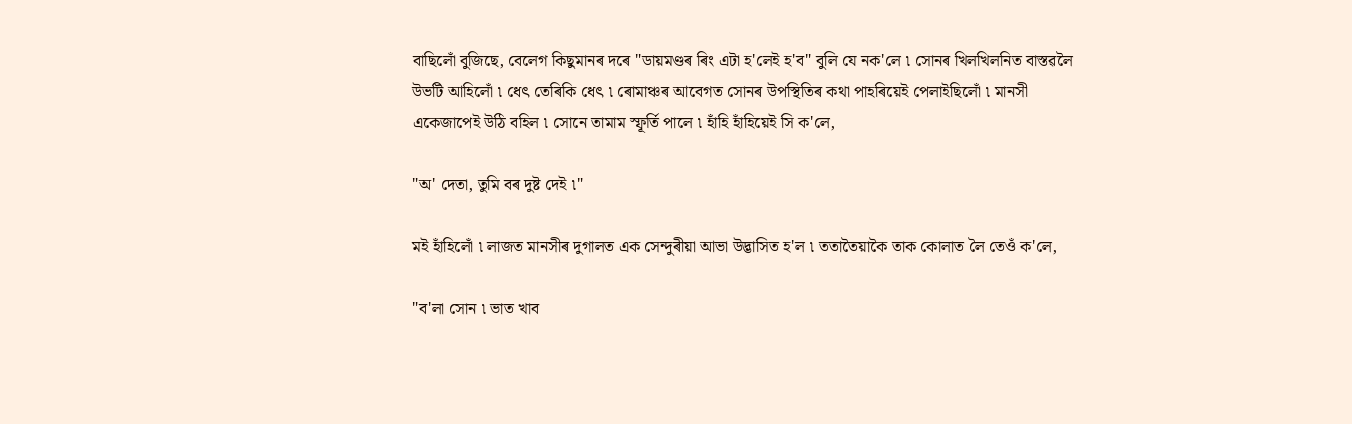বাছিলোঁ বুজিছে, বেলেগ কিছুমানৰ দৰে "ডায়মণ্ডৰ ৰিং এটা হ'লেই হ'ব" বুলি যে নক'লে ৷ সোনৰ খিলখিলনিত বাস্তৱলৈ উভটি আহিলোঁ ৷ ধেৎ তেৰিকি ধেৎ ৷ ৰোমাঞ্চৰ আবেগত সোনৰ উপস্থিতিৰ কথা পাহৰিয়েই পেলাইছিলোঁ ৷ মানসী একেজাপেই উঠি বহিল ৷ সোনে তামাম স্ফূৰ্তি পালে ৷ হাঁহি হাঁহিয়েই সি ক'লে,

"অ' দেতা, তুমি বৰ দুষ্ট দেই ৷"

মই হাঁহিলোঁ ৷ লাজত মানসীৰ দুগালত এক সেন্দুৰীয়া আভা উদ্ভাসিত হ'ল ৷ ততাতৈয়াকৈ তাক কোলাত লৈ তেওঁ ক'লে,

"ব'লা সোন ৷ ভাত খাব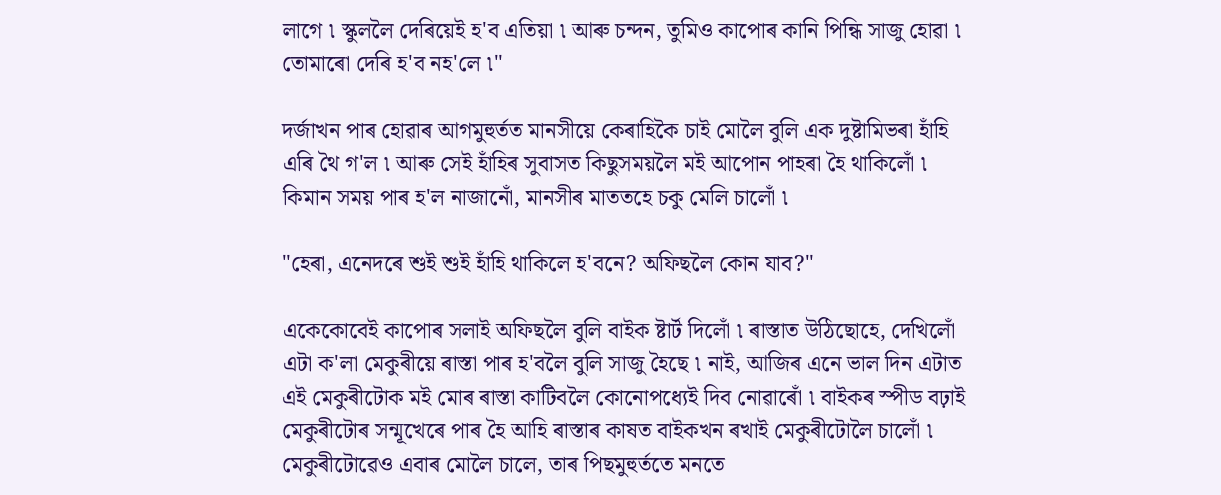লাগে ৷ স্কুললৈ দেৰিয়েই হ'ব এতিয়া ৷ আৰু চন্দন, তুমিও কাপোৰ কানি পিন্ধি সাজু হোৱা ৷ তোমাৰো দেৰি হ'ব নহ'লে ৷"

দৰ্জাখন পাৰ হোৱাৰ আগমুহুৰ্তত মানসীয়ে কেৰাহিকৈ চাই মোলৈ বুলি এক দুষ্টামিভৰা হাঁহি এৰি থৈ গ'ল ৷ আৰু সেই হাঁহিৰ সুবাসত কিছুসময়লৈ মই আপোন পাহৰা হৈ থাকিলোঁ ৷ কিমান সময় পাৰ হ'ল নাজানোঁ, মানসীৰ মাততহে চকু মেলি চালোঁ ৷

"হেৰা, এনেদৰে শুই শুই হাঁহি থাকিলে হ'বনে? অফিছলৈ কোন যাব?"

একেকোবেই কাপোৰ সলাই অফিছলৈ বুলি বাইক ষ্টাৰ্ট দিলোঁ ৷ ৰাস্তাত উঠিছোহে, দেখিলোঁ এটা ক'লা মেকুৰীয়ে ৰাস্তা পাৰ হ'বলৈ বুলি সাজু হৈছে ৷ নাই, আজিৰ এনে ভাল দিন এটাত এই মেকুৰীটোক মই মোৰ ৰাস্তা কাটিবলৈ কোনোপধ্যেই দিব নোৱাৰোঁ ৷ বাইকৰ স্পীড বঢ়াই মেকুৰীটোৰ সন্মূখেৰে পাৰ হৈ আহি ৰাস্তাৰ কাষত বাইকখন ৰখাই মেকুৰীটোলৈ চালোঁ ৷ মেকুৰীটোৱেও এবাৰ মোলৈ চালে, তাৰ পিছমুহুৰ্ততে মনতে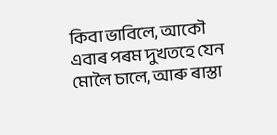কিবা ভাবিলে, আকৌ এবাৰ পৰম দুখতহে যেন মোলৈ চালে, আৰু ৰাস্তা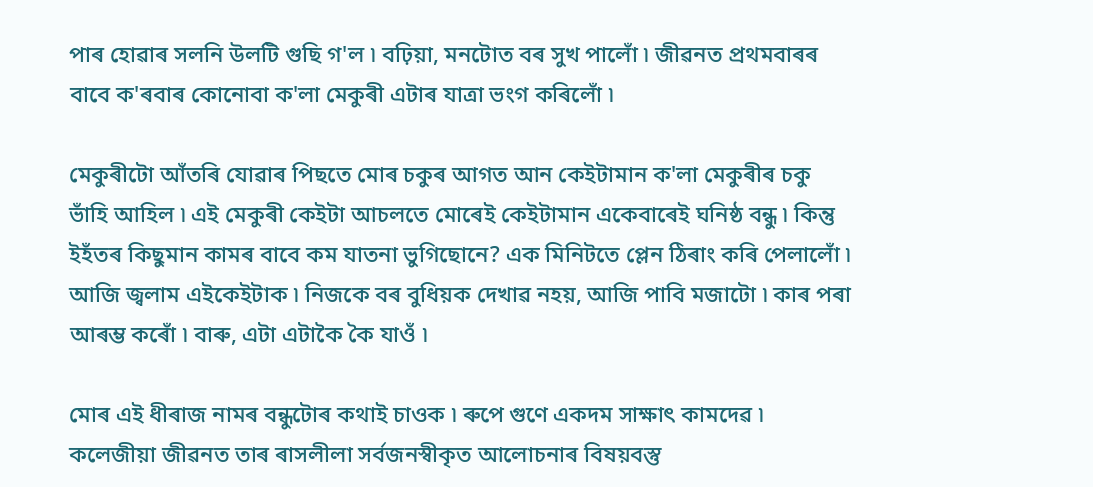পাৰ হোৱাৰ সলনি উলটি গুছি গ'ল ৷ বঢ়িয়া, মনটোত বৰ সুখ পালোঁ ৷ জীৱনত প্ৰথমবাৰৰ বাবে ক'ৰবাৰ কোনোবা ক'লা মেকুৰী এটাৰ যাত্ৰা ভংগ কৰিলোঁ ৷

মেকুৰীটো আঁতৰি যোৱাৰ পিছতে মোৰ চকুৰ আগত আন কেইটামান ক'লা মেকুৰীৰ চকু ভাঁহি আহিল ৷ এই মেকুৰী কেইটা আচলতে মোৰেই কেইটামান একেবাৰেই ঘনিষ্ঠ বন্ধু ৷ কিন্তু ইহঁতৰ কিছুমান কামৰ বাবে কম যাতনা ভুগিছোনে? এক মিনিটতে প্লেন ঠিৰাং কৰি পেলালোঁ ৷ আজি জ্বলাম এইকেইটাক ৷ নিজকে বৰ বুধিয়ক দেখাৱ নহয়, আজি পাবি মজাটো ৷ কাৰ পৰা আৰম্ভ কৰোঁ ৷ বাৰু, এটা এটাকৈ কৈ যাওঁ ৷

মোৰ এই ধীৰাজ নামৰ বন্ধুটোৰ কথাই চাওক ৷ ৰুপে গুণে একদম সাক্ষাৎ কামদেৱ ৷ কলেজীয়া জীৱনত তাৰ ৰাসলীলা সৰ্বজনস্বীকৃত আলোচনাৰ বিষয়বস্তু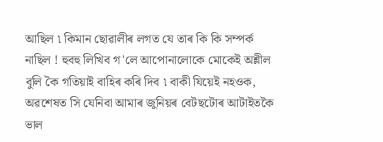আছিল ৷ কিমান ছোৱালীৰ লগত যে তাৰ কি কি সম্পৰ্ক নাছিল ! হুবহু লিখিব গ'লে আপোনালোকে মোকেই অশ্লীল বুলি কৈ গতিয়াই বাহিৰ কৰি দিব ৷ বাকী যিয়েই নহওক, অৱশেষত সি যেনিবা আমাৰ জুনিয়ৰ বেটছটোৰ আটাইতকৈ ভাল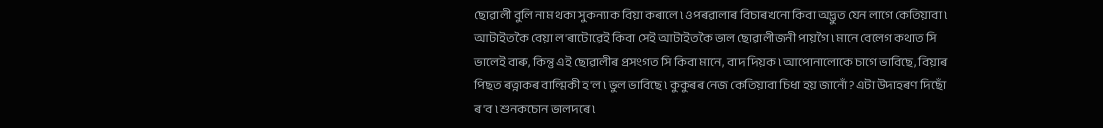ছোৱালী বুলি নাম থকা সুকন্যাক বিয়া কৰালে ৷ ওপৰৱালাৰ বিচাৰখনো কিবা অদ্ভুত যেন লাগে কেতিয়াবা ৷ আটাইতকৈ বেয়া ল'ৰাটোৱেই কিবা সেই আটাইতকৈ ভাল ছোৱালীজনী পায়গৈ ৷ মানে বেলেগ কথাত সি ভালেই বাৰু, কিন্তু এই ছোৱালীৰ প্ৰসংগত সি কিবা মানে, বাদ দিয়ক ৷ আপোনালোকে চাগে ভাবিছে, বিয়াৰ পিছত ৰত্নাকৰ বাল্মিকী হ'ল ৷ ভুল ভাবিছে ৷ কুকুৰৰ নেজ কেতিয়াবা চিধা হয় জানোঁ? এটা উদাহৰণ দিছোঁ ৰ'ব ৷ শুনকচোন ভালদৰে ৷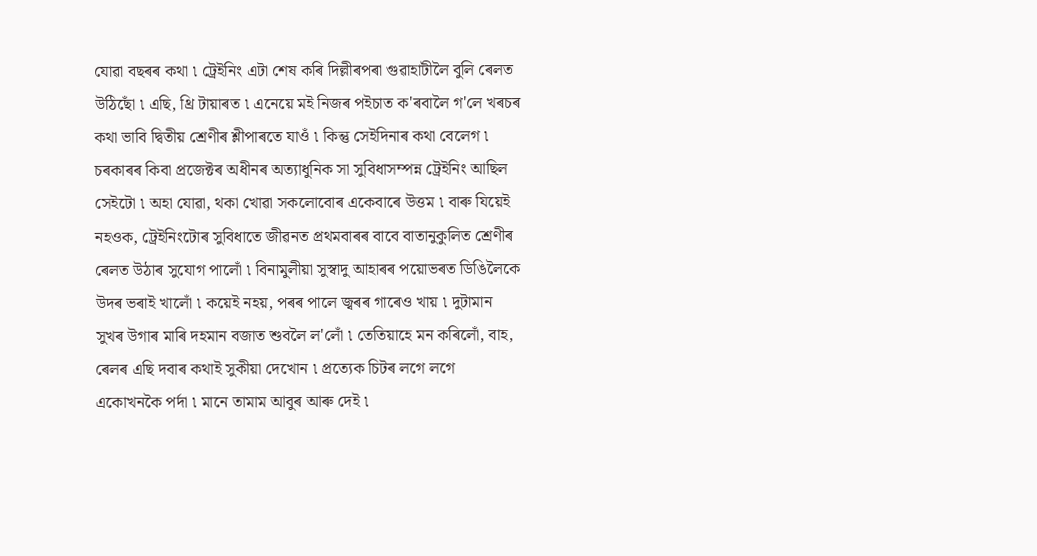যোৱা বছৰৰ কথা ৷ ট্ৰেইনিং এটা শেষ কৰি দিল্লীৰপৰা গুৱাহাটীলৈ বুলি ৰেলত উঠিছোঁ ৷ এছি, থ্ৰি টায়াৰত ৷ এনেয়ে মই নিজৰ পইচাত ক'ৰবালৈ গ'লে খৰচৰ কথা ভাবি দ্বিতীয় শ্ৰেণীৰ শ্লীপাৰতে যাওঁ ৷ কিন্তু সেইদিনাৰ কথা বেলেগ ৷ চৰকাৰৰ কিবা প্ৰজেক্টৰ অধীনৰ অত্যাধুনিক সা সুবিধাসম্পন্ন ট্ৰেইনিং আছিল সেইটো ৷ অহা যোৱা, থকা খোৱা সকলোবোৰ একেবাৰে উত্তম ৷ বাৰু যিয়েই নহওক, ট্ৰেইনিংটোৰ সুবিধাতে জীৱনত প্ৰথমবাৰৰ বাবে বাতানুকুলিত শ্ৰেণীৰ ৰেলত উঠাৰ সুযোগ পালোঁ ৷ বিনামুলীয়া সুস্বাদু আহাৰৰ পয়োভৰত ডিঙিলৈকে উদৰ ভৰাই খালোঁ ৷ কয়েই নহয়, পৰৰ পালে জ্বৰৰ গাৰেও খায় ৷ দুটামান সুখৰ উগাৰ মাৰি দহমান বজাত শুবলৈ ল'লোঁ ৷ তেতিয়াহে মন কৰিলোঁ, বাহ, ৰেলৰ এছি দবাৰ কথাই সুকীয়া দেখোন ৷ প্ৰত্যেক চিটৰ লগে লগে একোখনকৈ পৰ্দা ৷ মানে তামাম আবুৰ আৰু দেই ৷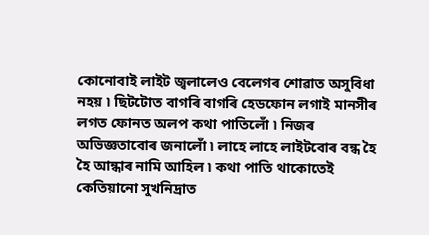কোনোবাই লাইট জ্বলালেও বেলেগৰ শোৱাত অসুবিধা নহয় ৷ ছিটটোত বাগৰি বাগৰি হেডফোন লগাই মানসীৰ লগত ফোনত অলপ কথা পাতিলোঁ ৷ নিজৰ অভিজ্ঞতাবোৰ জনালোঁ ৷ লাহে লাহে লাইটবোৰ বন্ধ হৈ হৈ আন্ধাৰ নামি আহিল ৷ কথা পাতি থাকোতেই কেতিয়ানো সুখনিদ্ৰাত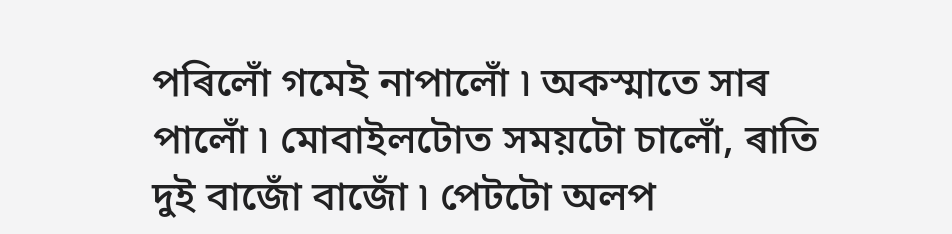পৰিলোঁ গমেই নাপালোঁ ৷ অকস্মাতে সাৰ পালোঁ ৷ মোবাইলটোত সময়টো চালোঁ, ৰাতি দুই বাজোঁ বাজোঁ ৷ পেটটো অলপ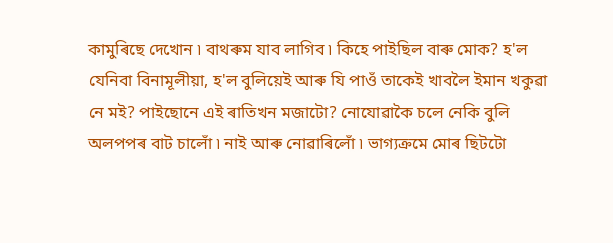কামুৰিছে দেখোন ৷ বাথৰুম যাব লাগিব ৷ কিহে পাইছিল বাৰু মোক? হ'ল যেনিবা বিনামূলীয়া, হ'ল বুলিয়েই আৰু যি পাওঁ তাকেই খাবলৈ ইমান খকুৱা নে মই? পাইছোনে এই ৰাতিখন মজাটো? নোযোৱাকৈ চলে নেকি বুলি অলপপৰ বাট চালোঁ ৷ নাই আৰু নোৱাৰিলোঁ ৷ ভাগ্যক্ৰমে মোৰ ছিটটো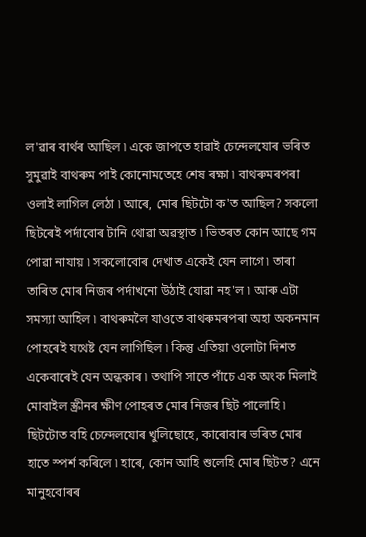ল'ৱাৰ বাৰ্থৰ আছিল ৷ একে জাপতে হাৱাই চেন্দেলযোৰ ভৰিত সুমুৱাই বাথৰুম পাই কোনোমতেহে শেষ ৰক্ষা ৷ বাথৰুমৰপৰা ওলাই লাগিল লেঠা ৷ আৰে, মোৰ ছিটটো ক'ত আছিল? সকলো ছিটৰেই পৰ্দাবোৰ টানি থোৱা অৱস্থাত ৷ ভিতৰত কোন আছে গম পোৱা নাযায় ৷ সকলোবোৰ দেখাত একেই যেন লাগে ৷ তাৰা তাৰিত মোৰ নিজৰ পৰ্দাখনো উঠাই যোৱা নহ'ল ৷ আৰু এটা সমস্যা আহিল ৷ বাথৰুমলৈ যাওতে বাথৰুমৰপৰা অহা অকনমান পোহৰেই যথেষ্ট যেন লাগিছিল ৷ কিন্তু এতিয়া ওলোটা দিশত একেবাৰেই যেন অন্ধকাৰ ৷ তথাপি সাতে পাঁচে এক অংক মিলাই মোবাইল স্ক্ৰীনৰ ক্ষীণ পোহৰত মোৰ নিজৰ ছিট পালোহি ৷ ছিটটোত বহি চেন্দেলযোৰ খুলিছোহে, কাৰোবাৰ ভৰিত মোৰ হাতে স্পৰ্শ কৰিলে ৷ হাৰে, কোন আহি শুলেহি মোৰ ছিটত? এনে মানুহবোৰৰ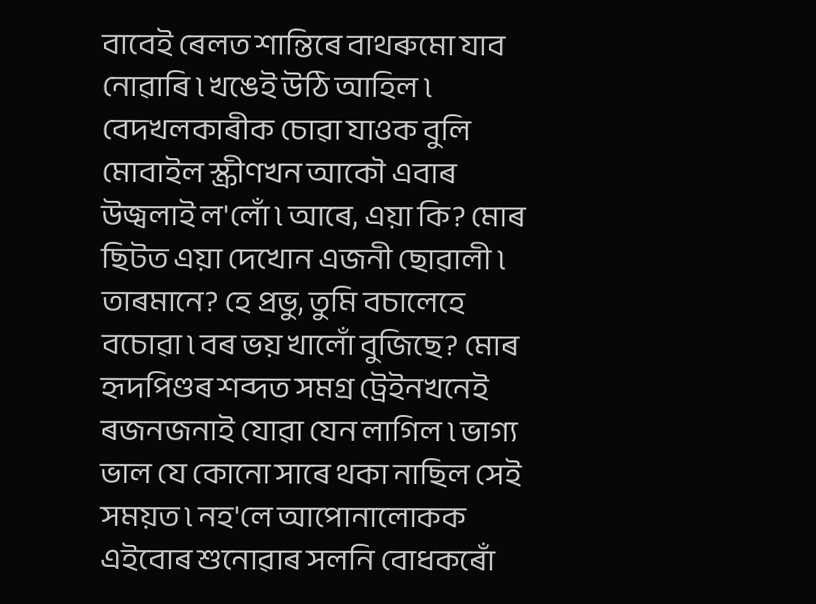বাবেই ৰেলত শান্তিৰে বাথৰুমো যাব নোৱাৰি ৷ খঙেই উঠি আহিল ৷ বেদখলকাৰীক চোৱা যাওক বুলি মোবাইল স্ক্ৰীণখন আকৌ এবাৰ উজ্বলাই ল'লোঁ ৷ আৰে, এয়া কি? মোৰ ছিটত এয়া দেখোন এজনী ছোৱালী ৷ তাৰমানে? হে প্ৰভু, তুমি বচালেহে বচোৱা ৷ বৰ ভয় খালোঁ বুজিছে? মোৰ হৃদপিণ্ডৰ শব্দত সমগ্ৰ ট্ৰেইনখনেই ৰজনজনাই যোৱা যেন লাগিল ৷ ভাগ্য ভাল যে কোনো সাৰে থকা নাছিল সেই সময়ত ৷ নহ'লে আপোনালোকক এইবোৰ শুনোৱাৰ সলনি বোধকৰোঁ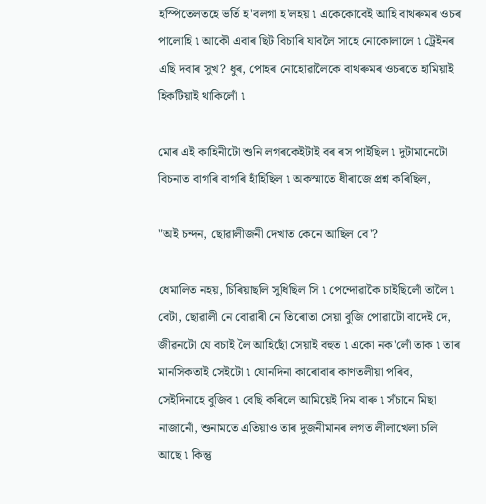হস্পিতেলতহে ভৰ্তি হ'বলগা হ'লহয় ৷ একেকোবেই আহি বাথৰুমৰ ওচৰ পালোহি ৷ আকৌ এবাৰ ছিট বিচাৰি যাবলৈ সাহে নোকোলালে ৷ ট্ৰেইনৰ এছি দবাৰ সুখ? ধুৰ, পোহৰ নোহোৱালৈকে বাথৰুমৰ ওচৰতে হামিয়াই হিকটিয়াই থাকিলোঁ ৷

মোৰ এই কাহিনীটো শুনি লগৰকেইটাই বৰ ৰস পাইছিল ৷ দুটামানেটো বিচনাত বাগৰি বাগৰি হাঁহিছিল ৷ অকস্মাতে ধীৰাজে প্ৰশ্ন কৰিছিল,

"অই চন্দন, ছোৱালীজনী দেখাত কেনে আছিল বে'?

ধেমালিত নহয়, চিৰিয়াছলি সুধিছিল সি ৷ পেন্দোৱাকৈ চাইছিলোঁ তালৈ ৷ বেটা, ছোৱালী নে বোৱাৰী নে তিৰোতা সেয়া বুজি পোৱাটো বাদেই দে, জীৱনটো যে বচাই লৈ আহিছোঁ সেয়াই বহুত ৷ একো নক'লোঁ তাক ৷ তাৰ মানসিকতাই সেইটো ৷ যোনদিনা কাৰোবাৰ কাণতলীয়া পৰিব, সেইদিনাহে বুজিব ৷ বেছি কৰিলে আমিয়েই দিম বাৰু ৷ সঁচানে মিছা নাজানোঁ, শুনামতে এতিয়াও তাৰ দুজনীমানৰ লগত লীলাখেলা চলি আছে ৷ কিন্তু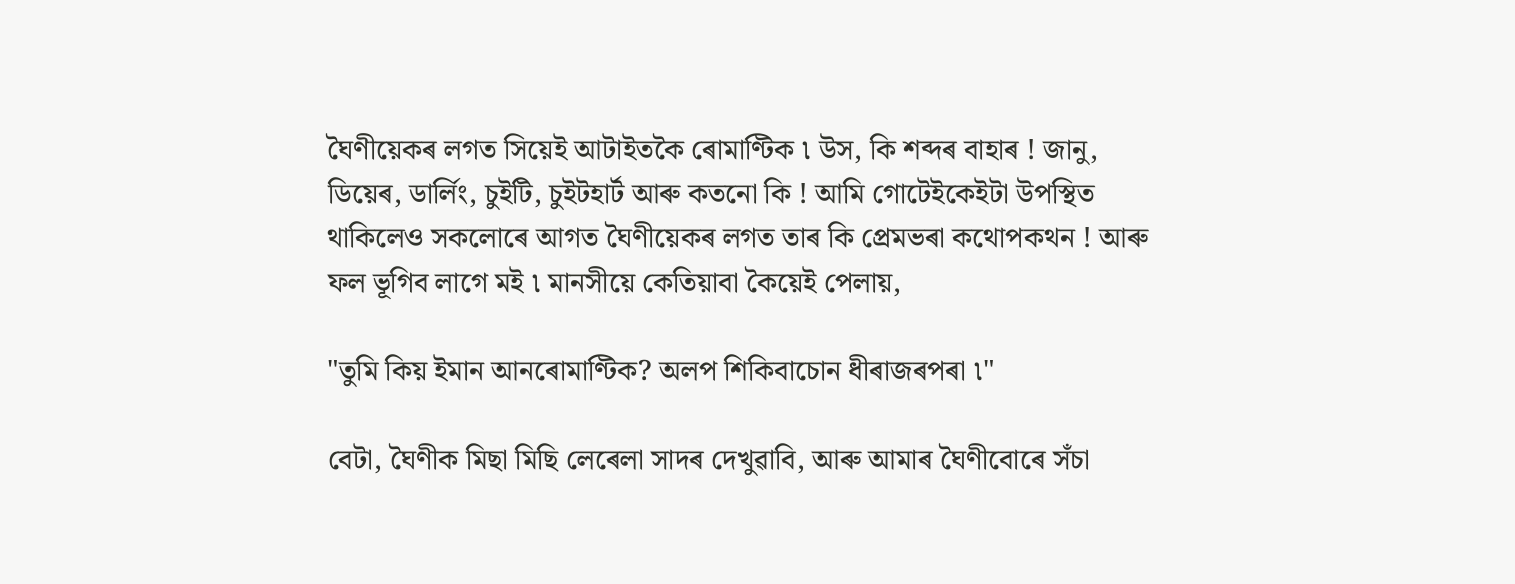ঘৈণীয়েকৰ লগত সিয়েই আটাইতকৈ ৰোমাণ্টিক ৷ উস, কি শব্দৰ বাহাৰ ! জানু, ডিয়েৰ, ডাৰ্লিং, চুইটি, চুইটহাৰ্ট আৰু কতনো কি ! আমি গোটেইকেইটা উপস্থিত থাকিলেও সকলোৰে আগত ঘৈণীয়েকৰ লগত তাৰ কি প্ৰেমভৰা কথোপকথন ! আৰু ফল ভূগিব লাগে মই ৷ মানসীয়ে কেতিয়াবা কৈয়েই পেলায়,

"তুমি কিয় ইমান আনৰোমাণ্টিক? অলপ শিকিবাচোন ধীৰাজৰপৰা ৷"

বেটা, ঘৈণীক মিছা মিছি লেৰেলা সাদৰ দেখুৱাবি, আৰু আমাৰ ঘৈণীবোৰে সঁচা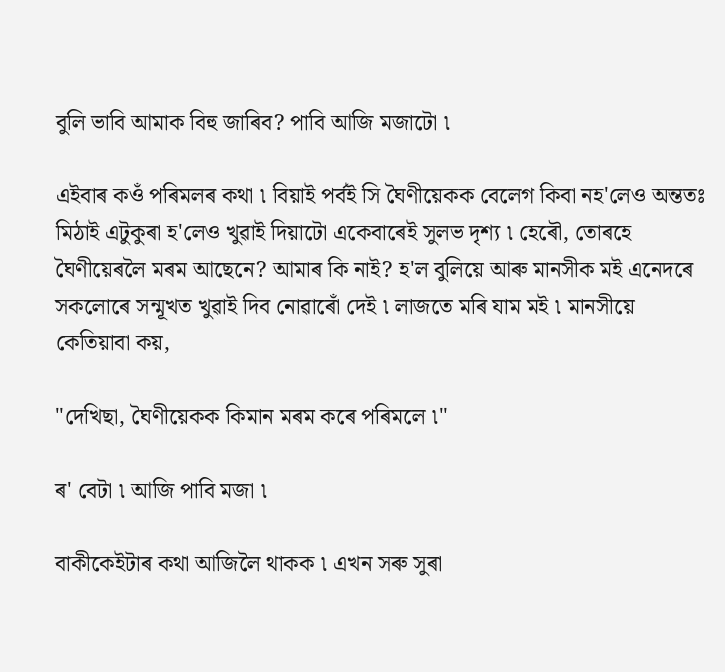বুলি ভাবি আমাক বিহু জাৰিব? পাবি আজি মজাটো ৷

এইবাৰ কওঁ পৰিমলৰ কথা ৷ বিয়াই পৰ্বই সি ঘৈণীয়েকক বেলেগ কিবা নহ'লেও অন্ততঃ মিঠাই এটুকুৰা হ'লেও খুৱাই দিয়াটো একেবাৰেই সুলভ দৃশ্য ৷ হেৰৌ, তোৰহে ঘৈণীয়েৰলৈ মৰম আছেনে? আমাৰ কি নাই? হ'ল বুলিয়ে আৰু মানসীক মই এনেদৰে সকলোৰে সন্মূখত খুৱাই দিব নোৱাৰোঁ দেই ৷ লাজতে মৰি যাম মই ৷ মানসীয়ে কেতিয়াবা কয়,

"দেখিছা, ঘৈণীয়েকক কিমান মৰম কৰে পৰিমলে ৷"

ৰ' বেটা ৷ আজি পাবি মজা ৷

বাকীকেইটাৰ কথা আজিলৈ থাকক ৷ এখন সৰু সুৰা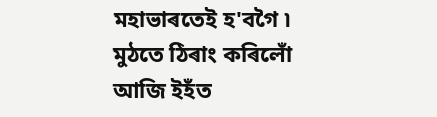মহাভাৰতেই হ'বগৈ ৷ মুঠতে ঠিৰাং কৰিলোঁ আজি ইহঁত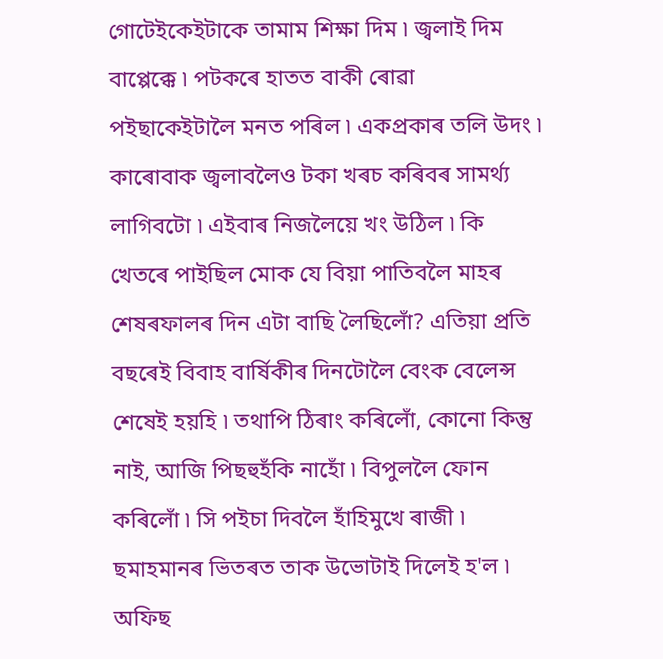গোটেইকেইটাকে তামাম শিক্ষা দিম ৷ জ্বলাই দিম বাপ্পেক্কে ৷ পটকৰে হাতত বাকী ৰোৱা পইছাকেইটালৈ মনত পৰিল ৷ একপ্ৰকাৰ তলি উদং ৷ কাৰোবাক জ্বলাবলৈও টকা খৰচ কৰিবৰ সামৰ্থ্য লাগিবটো ৷ এইবাৰ নিজলৈয়ে খং উঠিল ৷ কি খেতৰে পাইছিল মোক যে বিয়া পাতিবলৈ মাহৰ শেষৰফালৰ দিন এটা বাছি লৈছিলোঁ? এতিয়া প্ৰতি বছৰেই বিবাহ বাৰ্ষিকীৰ দিনটোলৈ বেংক বেলেন্স শেষেই হয়হি ৷ তথাপি ঠিৰাং কৰিলোঁ, কোনো কিন্তু নাই, আজি পিছহুহঁকি নাহোঁ ৷ বিপুললৈ ফোন কৰিলোঁ ৷ সি পইচা দিবলৈ হাঁহিমুখে ৰাজী ৷ ছমাহমানৰ ভিতৰত তাক উভোটাই দিলেই হ'ল ৷ অফিছ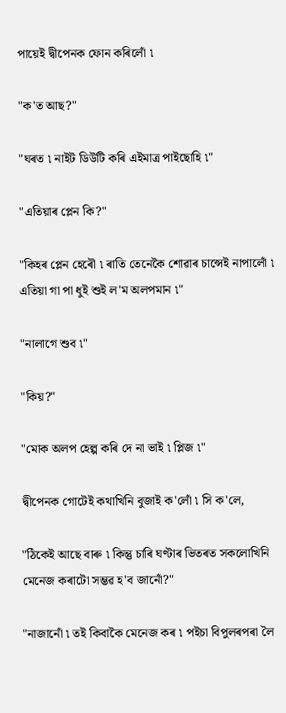পায়েই দ্বীপেনক ফোন কৰিলোঁ ৷

"ক'ত আছ?"

"ঘৰত ৷ নাইট ডিউটি কৰি এইমাত্ৰ পাইছোহি ৷"

"এতিয়াৰ প্লেন কি?"

"কিহৰ প্লেন হেৰৌ ৷ ৰাতি তেনেকৈ শোৱাৰ চান্সেই নাপালোঁ ৷ এতিয়া গা পা ধুই শুই ল'ম অলপমান ৷"

"নালাগে শুব ৷"

"কিয়?"

"মোক অলপ হেল্প কৰি দে না ভাই ৷ প্লিজ ৷"

দ্বীপেনক গোটেই কথাখিনি বুজাই ক'লোঁ ৷ সি ক'লে,

"ঠিকেই আছে বাৰু ৷ কিন্তু চাৰি ঘণ্টাৰ ভিতৰত সকলোখিনি মেনেজ কৰাটো সম্ভৱ হ'ব জানোঁ?"

"নাজানোঁ ৷ তই কিবাকৈ মেনেজ কৰ ৷ পইচা বিপুলৰপৰা লৈ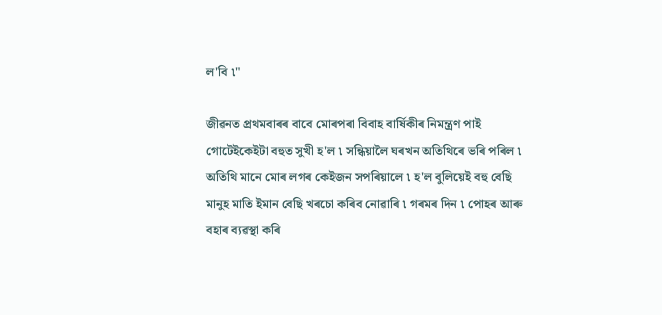ল'বি ৷"

জীৱনত প্ৰথমবাৰৰ বাবে মোৰপৰা বিবাহ বাৰ্ষিকীৰ নিমন্ত্ৰণ পাই গোটেইকেইটা বহুত সুখী হ'ল ৷ সন্ধিয়ালৈ ঘৰখন অতিথিৰে ভৰি পৰিল ৷ অতিথি মানে মোৰ লগৰ কেইজন সপৰিয়ালে ৷ হ'ল বুলিয়েই বহু বেছি মানুহ মাতি ইমান বেছি খৰচো কৰিব নোৱাৰি ৷ গৰমৰ দিন ৷ পোহৰ আৰু বহাৰ ব্যৱস্থা কৰি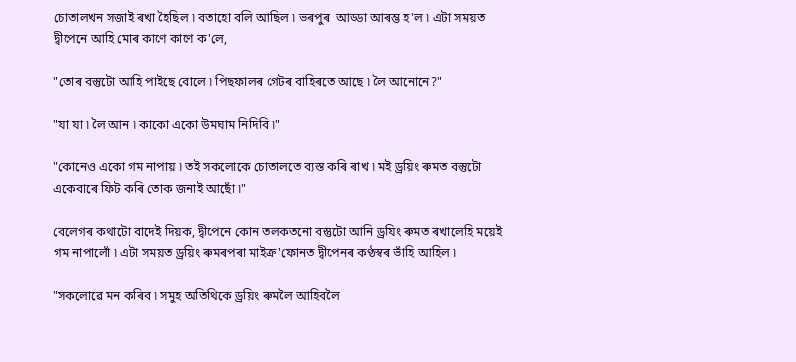চোতালখন সজাই ৰখা হৈছিল ৷ বতাহো বলি আছিল ৷ ভৰপুৰ  আড্ডা আৰম্ভ হ'ল ৷ এটা সময়ত দ্বীপেনে আহি মোৰ কাণে কাণে ক'লে,

"তোৰ বস্তুটো আহি পাইছে বোলে ৷ পিছফালৰ গেটৰ বাহিৰতে আছে ৷ লৈ আনোনে?"

"যা যা ৷ লৈ আন ৷ কাকো একো উমঘাম নিদিবি ৷"

"কোনেও একো গম নাপায় ৷ তই সকলোকে চোতালতে ব্যস্ত কৰি ৰাখ ৷ মই ড্ৰয়িং ৰুমত বস্তুটো একেবাৰে ফিট কৰি তোক জনাই আছোঁ ৷"

বেলেগৰ কথাটো বাদেই দিয়ক, দ্বীপেনে কোন তলকতনো বস্তুটো আনি ড্ৰযিং ৰুমত ৰখালেহি ময়েই গম নাপালোঁ ৷ এটা সময়ত ড্ৰয়িং ৰুমৰপৰা মাইক্ৰ'ফোনত দ্বীপেনৰ কণ্ঠস্বৰ ভাঁহি আহিল ৷

"সকলোৱে মন কৰিব ৷ সমুহ অতিথিকে ড্ৰয়িং ৰুমলৈ আহিবলৈ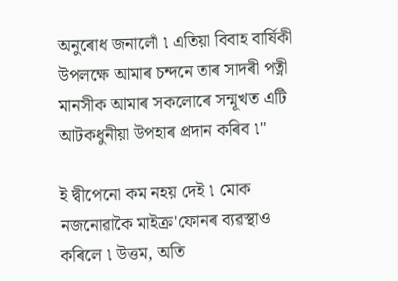অনুৰোধ জনালোঁ ৷ এতিয়া বিবাহ বাৰ্ষিকী উপলক্ষে আমাৰ চন্দনে তাৰ সাদৰী পত্নী মানসীক আমাৰ সকলোৰে সন্মূখত এটি আটকধুনীয়া উপহাৰ প্ৰদান কৰিব ৷"

ই দ্বীপেনো কম নহয় দেই ৷ মোক নজনোৱাকৈ মাইক্ৰ'ফোনৰ ব্যৱস্থাও কৰিলে ৷ উত্তম, অতি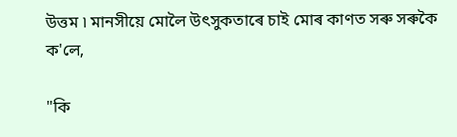উত্তম ৷ মানসীয়ে মোলৈ উৎসুকতাৰে চাই মোৰ কাণত সৰু সৰুকৈ ক'লে,

"কি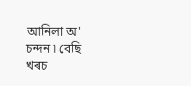আনিলা অ' চন্দন ৷ বেছি খৰচ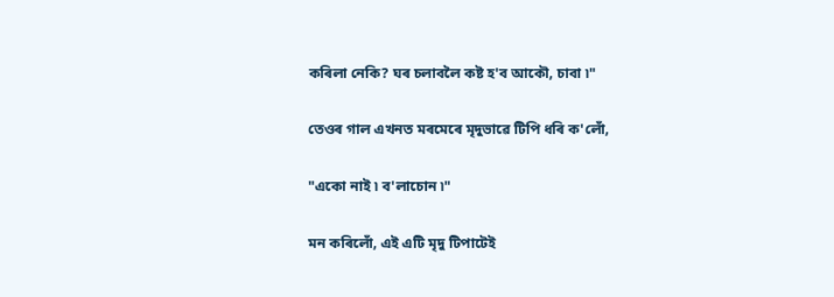কৰিলা নেকি? ঘৰ চলাবলৈ কষ্ট হ'ব আকৌ, চাবা ৷"

তেওৰ গাল এখনত মৰমেৰে মৃদুভাৱে টিপি ধৰি ক'লোঁ,

"একো নাই ৷ ব'লাচোন ৷"

মন কৰিলোঁ, এই এটি মৃদু টিপাটেই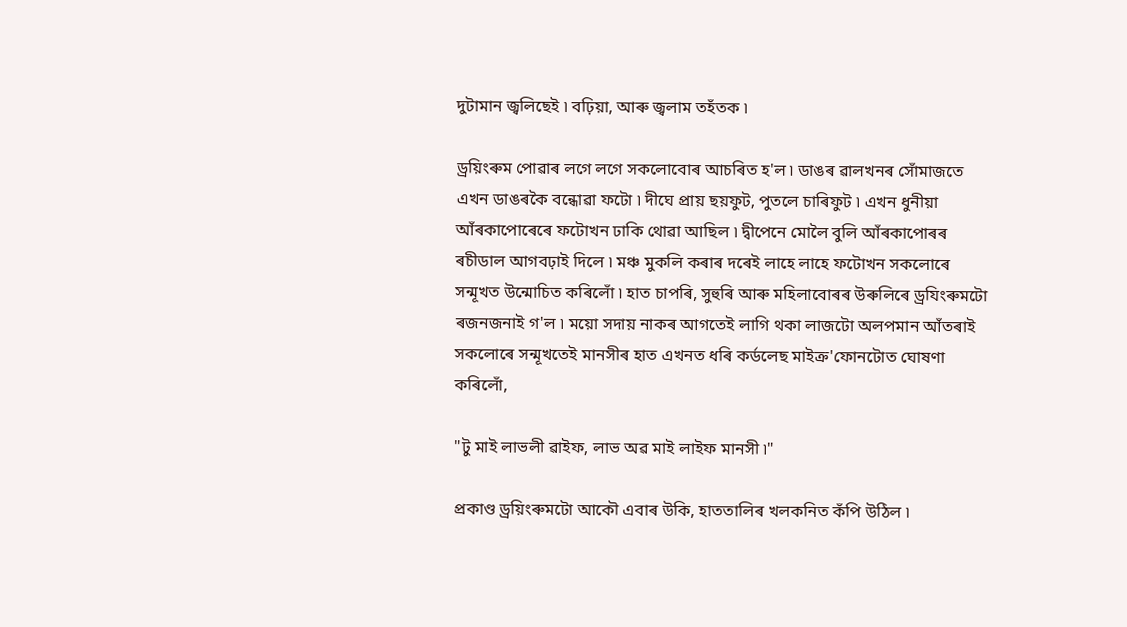দুটামান জ্বলিছেই ৷ বঢ়িয়া, আৰু জ্বলাম তহঁতক ৷

ড্ৰয়িংৰুম পোৱাৰ লগে লগে সকলোবোৰ আচৰিত হ'ল ৷ ডাঙৰ ৱালখনৰ সোঁমাজতে এখন ডাঙৰকৈ বন্ধোৱা ফটো ৷ দীঘে প্ৰায় ছয়ফুট, পুতলে চাৰিফুট ৷ এখন ধুনীয়া আঁৰকাপোৰেৰে ফটোখন ঢাকি থোৱা আছিল ৷ দ্বীপেনে মোলৈ বুলি আঁৰকাপোৰৰ ৰচীডাল আগবঢ়াই দিলে ৷ মঞ্চ মুকলি কৰাৰ দৰেই লাহে লাহে ফটোখন সকলোৰে সন্মূখত উন্মোচিত কৰিলোঁ ৷ হাত চাপৰি, সুহুৰি আৰু মহিলাবোৰৰ উৰুলিৰে ড্ৰযিংৰুমটো ৰজনজনাই গ'ল ৷ ময়ো সদায় নাকৰ আগতেই লাগি থকা লাজটো অলপমান আঁতৰাই সকলোৰে সন্মূখতেই মানসীৰ হাত এখনত ধৰি কৰ্ডলেছ মাইক্ৰ'ফোনটোত ঘোষণা কৰিলোঁ,

"টু মাই লাভলী ৱাইফ, লাভ অৱ মাই লাইফ মানসী ৷"

প্ৰকাণ্ড ড্ৰয়িংৰুমটো আকৌ এবাৰ উকি, হাততালিৰ খলকনিত কঁপি উঠিল ৷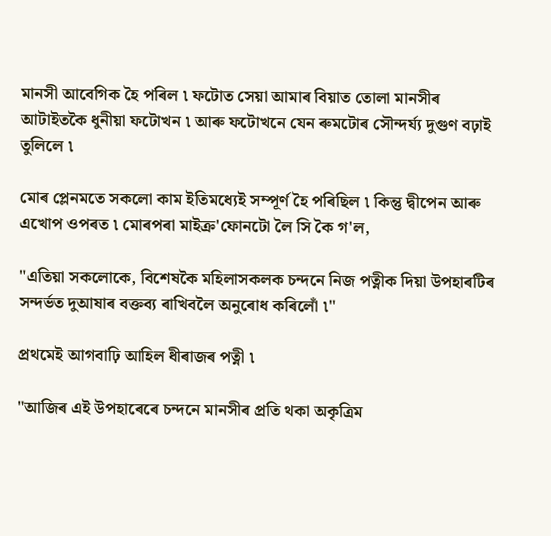মানসী আবেগিক হৈ পৰিল ৷ ফটোত সেয়া আমাৰ বিয়াত তোলা মানসীৰ আটাইতকৈ ধুনীয়া ফটোখন ৷ আৰু ফটোখনে যেন ৰুমটোৰ সৌন্দৰ্য্য দুগুণ বঢ়াই তুলিলে ৷

মোৰ প্লেনমতে সকলো কাম ইতিমধ্যেই সম্পূৰ্ণ হৈ পৰিছিল ৷ কিন্তু দ্বীপেন আৰু এখোপ ওপৰত ৷ মোৰপৰা মাইক্ৰ'ফোনটো লৈ সি কৈ গ'ল,

"এতিয়া সকলোকে, বিশেষকৈ মহিলাসকলক চন্দনে নিজ পত্নীক দিয়া উপহাৰটিৰ সন্দৰ্ভত দুআষাৰ বক্তব্য ৰাখিবলৈ অনুৰোধ কৰিলোঁ ৷"

প্ৰথমেই আগবাঢ়ি আহিল ধীৰাজৰ পত্নী ৷

"আজিৰ এই উপহাৰেৰে চন্দনে মানসীৰ প্ৰতি থকা অকৃত্ৰিম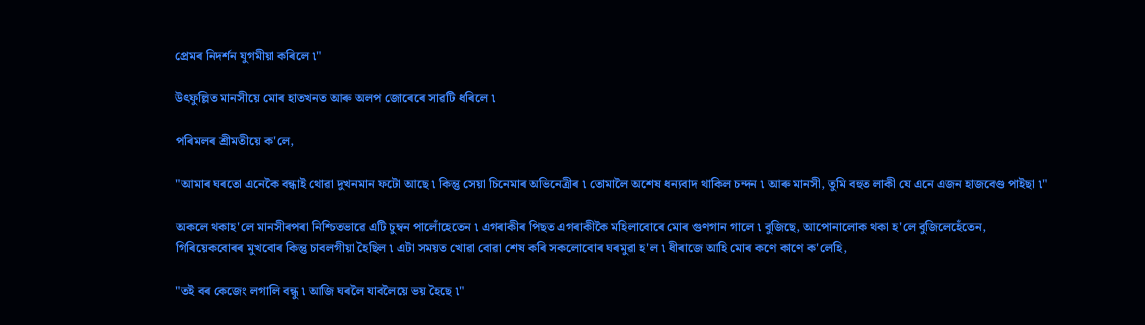প্ৰেমৰ নিদৰ্শন যুগমীয়া কৰিলে ৷"

উৎফুল্লিত মানসীয়ে মোৰ হাতখনত আৰু অলপ জোৰেৰে সাৱটি ধৰিলে ৷

পৰিমলৰ শ্ৰীমতীয়ে ক'লে,

"আমাৰ ঘৰতো এনেকৈ বন্ধাই থোৱা দুখনমান ফটো আছে ৷ কিন্তু সেয়া চিনেমাৰ অভিনেত্ৰীৰ ৷ তোমালৈ অশেষ ধন্যবাদ থাকিল চন্দন ৷ আৰু মানসী, তুমি বহুত লাকী যে এনে এজন হাজবেণ্ড পাইছা ৷"

অকলে থকাহ'লে মানসীৰপৰা নিশ্চিতভাৱে এটি চুম্বন পালোঁহেতেন ৷ এগৰাকীৰ পিছত এগৰাকীকৈ মহিলাবোৰে মোৰ গুণগান গালে ৷ বুজিছে, আপোনালোক থকা হ'লে বুজিলেহেঁতেন, গিৰিয়েকবোৰৰ মুখবোৰ কিন্তু চাবলগীয়া হৈছিল ৷ এটা সময়ত খোৱা বোৱা শেষ কৰি সকলোবোৰ ঘৰমুৱা হ'ল ৷ ধীৰাজে আহি মোৰ কণে কাণে ক'লেহি,

"তই বৰ কেজেং লগালি বন্ধু ৷ আজি ঘৰলৈ যাবলৈয়ে ভয় হৈছে ৷"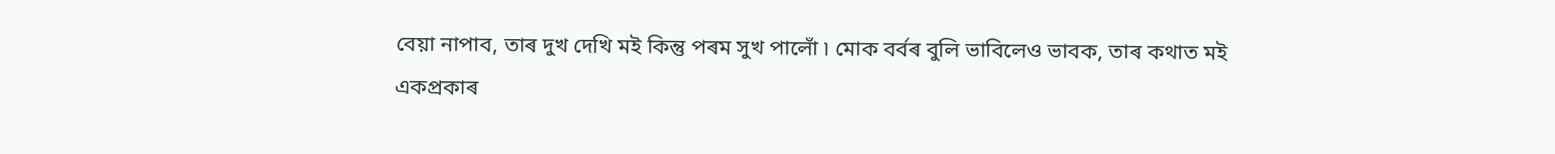বেয়া নাপাব, তাৰ দুখ দেখি মই কিন্তু পৰম সুখ পালোঁ ৷ মোক বৰ্বৰ বুলি ভাবিলেও ভাবক, তাৰ কথাত মই একপ্ৰকাৰ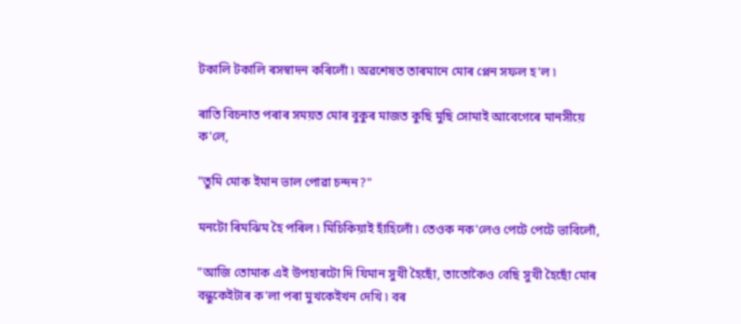টকালি টকালি ৰসস্বাদন কৰিলোঁ ৷ অৱশেষত তাৰমানে মোৰ প্লেন সফল হ'ল ৷

ৰাতি বিচনাত পৰাৰ সময়ত মোৰ বুকুৰ মাজত কুছি মুছি সোমাই আবেগেৰে মানসীয়ে ক'লে,

"তুমি মোক ইমান ভাল পোৱা চন্দন?"

মনটো ৰিমঝিম হৈ পৰিল ৷ মিচিকিয়াই হাঁহিলোঁ ৷ তেওক নক'লেও পেটে পেটে ভাবিলোঁ,

"আজি তোমাক এই উপহাৰটো দি যিমান সুখী হৈছোঁ, তাতোকৈও বেছি সুখী হৈছোঁ মোৰ বন্ধুকেইটাৰ ক'লা পৰা মুখকেইখন দেখি ৷ বৰ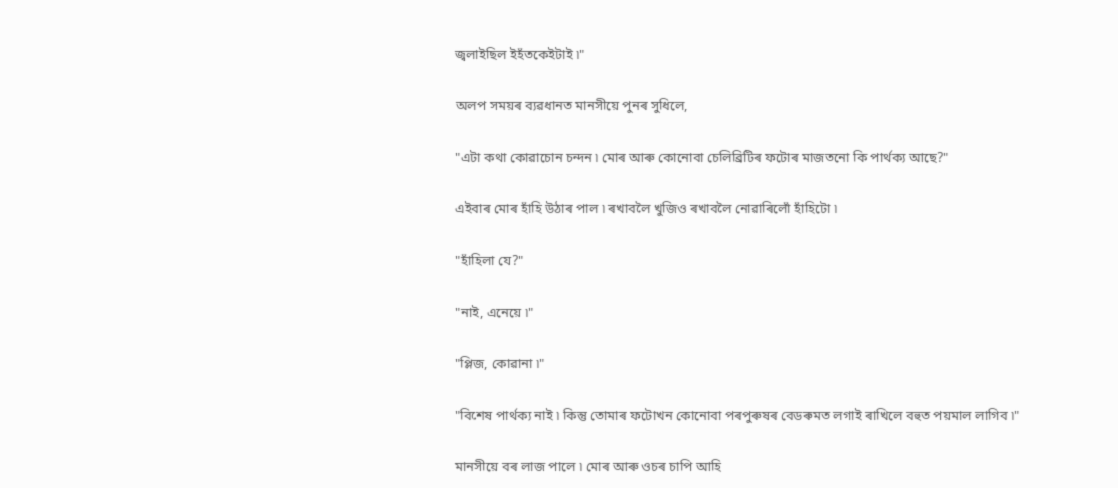জ্বলাইছিল ইহঁতকেইটাই ৷"

অলপ সময়ৰ ব্যৱধানত মানসীয়ে পুনৰ সুধিলে,

"এটা কথা কোৱাচোন চন্দন ৷ মোৰ আৰু কোনোবা চেলিব্ৰিটিৰ ফটোৰ মাজতনো কি পাৰ্থক্য আছে?"

এইবাৰ মোৰ হাঁহি উঠাৰ পাল ৷ ৰখাবলৈ খুজিও ৰখাবলৈ নোৱাৰিলোঁ হাঁহিটো ৷

"হাঁহিলা যে?"

"নাই, এনেয়ে ৷"

"প্লিজ, কোৱানা ৷"

"বিশেষ পাৰ্থক্য নাই ৷ কিন্তু তোমাৰ ফটোখন কোনোবা পৰপুৰুষৰ বেডৰুমত লগাই ৰাখিলে বহুত পয়মাল লাগিব ৷"

মানসীয়ে বৰ লাজ পালে ৷ মোৰ আৰু ওচৰ চাপি আহি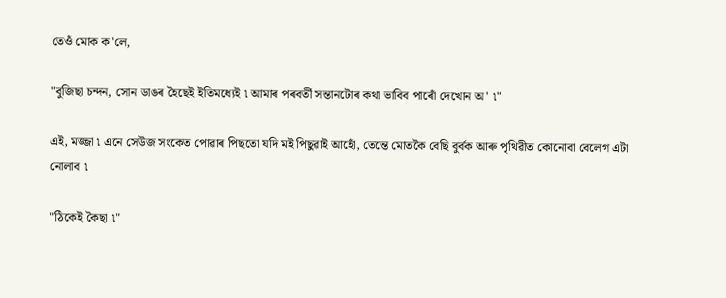তেওঁ মোক ক'লে,

"বুজিছা চন্দন, সোন ডাঙৰ হৈছেই ইতিমধ্যেই ৷ আমাৰ পৰবৰ্তী সন্তানটোৰ কথা ভাবিব পাৰোঁ দেখোন অ' ৷"

এই, মজ্জা ৷ এনে সেউজ সংকেত পোৱাৰ পিছতো যদি মই পিছুৱাই আহোঁ, তেন্তে মোতকৈ বেছি বুৰ্বক আৰু পৃথিৱীত কোনোবা বেলেগ এটা নোলাব ৷

"ঠিকেই কৈছা ৷"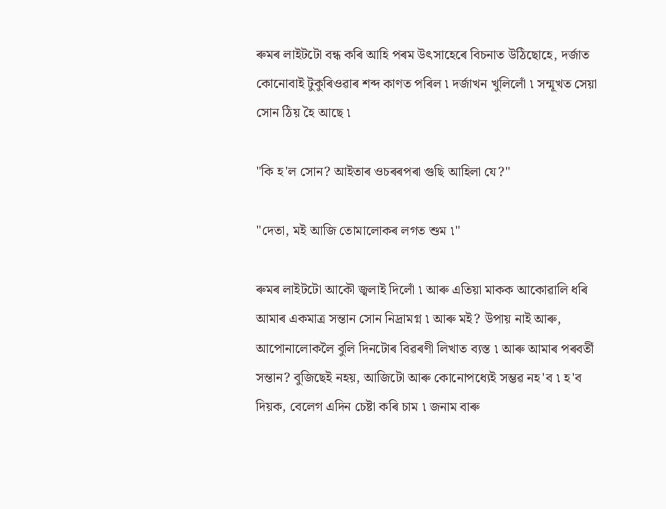ৰুমৰ লাইটটো বন্ধ কৰি আহি পৰম উৎসাহেৰে বিচনাত উঠিছোহে, দৰ্জাত কোনোবাই টুকুৰিওৱাৰ শব্দ কাণত পৰিল ৷ দৰ্জাখন খুলিলোঁ ৷ সন্মূখত সেয়া সোন ঠিয় হৈ আছে ৷

"কি হ'ল সোন? আইতাৰ ওচৰৰপৰা গুছি আহিলা যে?"

"দেতা, মই আজি তোমালোকৰ লগত শুম ৷"

ৰুমৰ লাইটটো আকৌ জ্বলাই দিলোঁ ৷ আৰু এতিয়া মাকক আকোৱালি ধৰি আমাৰ একমাত্ৰ সন্তান সোন নিদ্ৰামগ্ন ৷ আৰু মই? উপায় নাই আৰু, আপোনালোকলৈ বুলি দিনটোৰ বিৱৰণী লিখাত ব্যস্ত ৷ আৰু আমাৰ পৰবৰ্তী সন্তান? বুজিছেই নহয়, আজিটো আৰু কোনোপধ্যেই সম্ভৱ নহ'ব ৷ হ'ব দিয়ক, বেলেগ এদিন চেষ্টা কৰি চাম ৷ জনাম বাৰু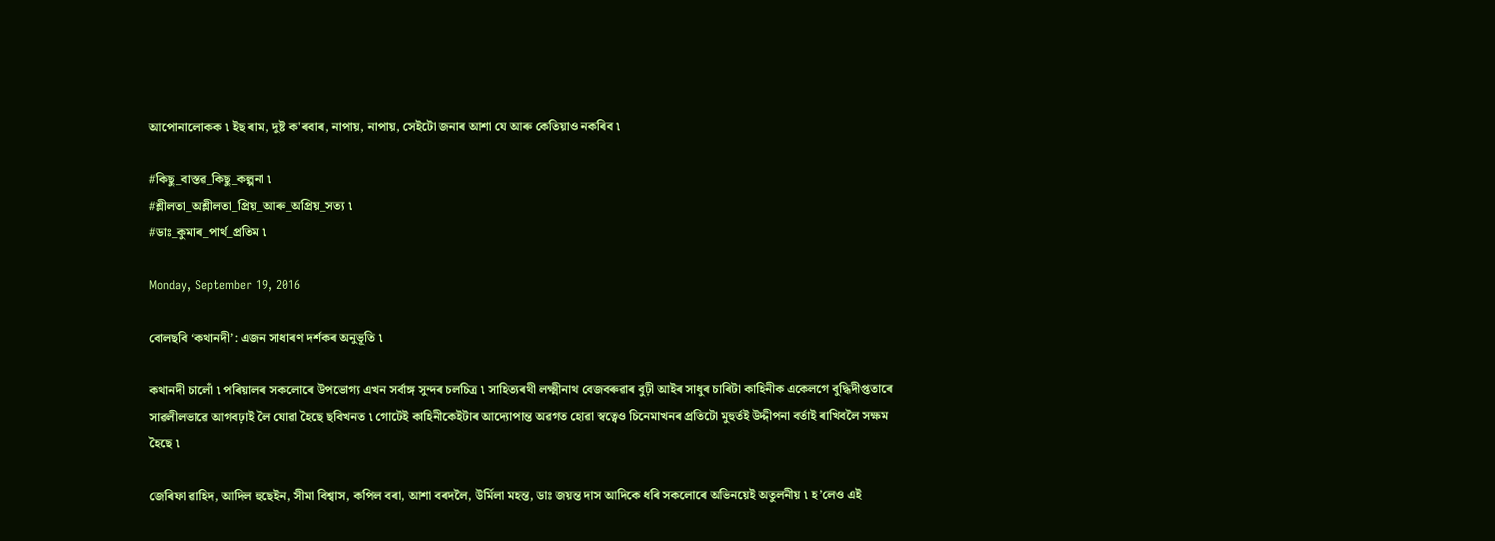আপোনালোকক ৷ ইছ ৰাম, দুষ্ট ক'ৰবাৰ, নাপায়, নাপায়, সেইটো জনাৰ আশা যে আৰু কেতিয়াও নকৰিব ৷

#কিছু_বাস্তৱ_কিছু_কল্পনা ৷
#শ্লীলতা_অশ্লীলতা_প্ৰিয়_আৰু_অপ্ৰিয়_সত্য ৷
#ডাঃ_কুমাৰ_পাৰ্থ_প্ৰতিম ৷

Monday, September 19, 2016

বোলছবি ‘কথানদী’: এজন সাধাৰণ দৰ্শকৰ অনুভূতি ৷

কথানদী চালোঁ ৷ পৰিয়ালৰ সকলোৰে উপভোগ্য এখন সৰ্বাঙ্গ সুন্দৰ চলচিত্ৰ ৷ সাহিত্যৰথী লক্ষ্মীনাথ বেজবৰুৱাৰ বুঢ়ী আইৰ সাধুৰ চাৰিটা কাহিনীক একেলগে বুদ্ধিদীপ্ততাৰে সাৱলীলভাৱে আগবঢ়াই লৈ যোৱা হৈছে ছবিখনত ৷ গোটেই কাহিনীকেইটাৰ আদ্যোপান্ত অৱগত হোৱা স্বত্বেও চিনেমাখনৰ প্ৰতিটো মুহুৰ্তই উদ্দীপনা বৰ্তাই ৰাখিবলৈ সক্ষম হৈছে ৷

জেৰিফা ৱাহিদ, আদিল হুছেইন, সীমা বিশ্বাস, কপিল বৰা, আশা বৰদলৈ, উৰ্মিলা মহন্ত, ডাঃ জয়ন্ত দাস আদিকে ধৰি সকলোৰে অভিনয়েই অতুলনীয় ৷ হ’লেও এই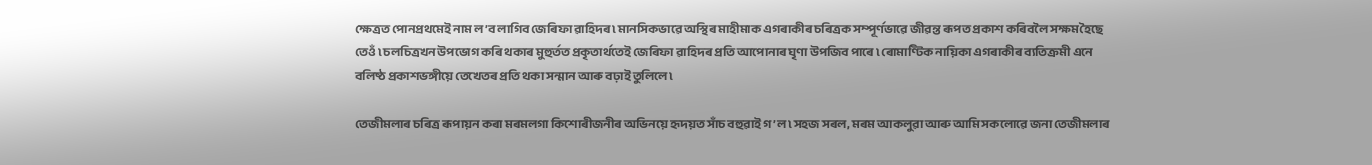ক্ষেত্ৰত পোনপ্ৰথমেই নাম ল’ব লাগিব জেৰিফা ৱাহিদৰ ৷ মানসিকভাৱে অস্থিৰ মাহীমাক এগৰাকীৰ চৰিত্ৰক সম্পূৰ্ণভাৱে জীৱন্ত ৰূপত প্ৰকাশ কৰিবলৈ সক্ষম হৈছে তেওঁ ৷ চলচিত্ৰখন উপভোগ কৰি থকাৰ মুহুৰ্তত প্ৰকৃতাৰ্থতেই জেৰিফা ৱাহিদৰ প্ৰতি আপোনাৰ ঘৃণা উপজিব পাৰে ৷ ৰোমাণ্টিক নায়িকা এগৰাকীৰ ব্যতিক্ৰমী এনে বলিষ্ঠ প্ৰকাশভঙ্গীয়ে তেখেতৰ প্ৰতি থকা সন্মান আৰু বঢ়াই তুলিলে ৷

তেজীমলাৰ চৰিত্ৰ ৰূপায়ন কৰা মৰমলগা কিশোৰীজনীৰ অভিনয়ে হৃদয়ত সাঁচ বহুৱাই গ’ল ৷ সহজ সৰল, মৰম আকলুৱা আৰু আমি সকলোৱে জনা তেজীমলাৰ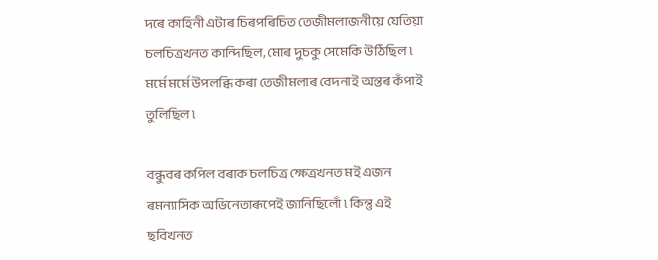দৰে কাহিনী এটাৰ চিৰপৰিচিত তেজীমলাজনীয়ে যেতিয়া চলচিত্ৰখনত কান্দিছিল, মোৰ দুচকু সেমেকি উঠিছিল ৷ মৰ্মে মৰ্মে উপলব্ধি কৰা তেজীমলাৰ বেদনাই অন্তৰ কঁপাই তুলিছিল ৷

বন্ধুবৰ কপিল বৰাক চলচিত্ৰ ক্ষেত্ৰখনত মই এজন ৰমন্যাসিক অভিনেতাৰূপেই জানিছিলোঁ ৷ কিন্তু এই ছবিখনত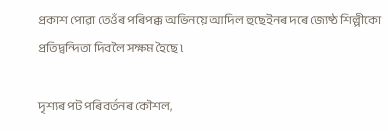প্ৰকাশ পোৱা তেওঁৰ পৰিপক্ক অভিনয়ে আদিল হুছেইনৰ দৰে জ্যেষ্ঠ শিল্পীকো প্ৰতিদ্বন্দিতা দিবলৈ সক্ষম হৈছে ৷

দৃশ্যৰ পট পৰিবৰ্তনৰ কৌশল,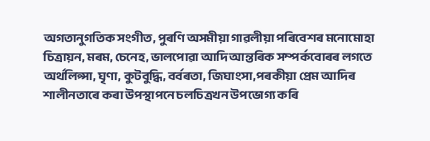অগতানুগতিক সংগীত, পুৰণি অসমীয়া গাৱলীয়া পৰিবেশৰ মনোমোহা চিত্ৰায়ন, মৰম, চেনেহ, ভালপোৱা আদি আন্তৰিক সম্পৰ্কবোৰৰ লগতে অৰ্থলিপ্সা, ঘৃণা, কুটবুদ্ধি, বৰ্বৰতা, জিঘাংসা,পৰকীয়া প্ৰেম আদিৰ শালীনতাৰে কৰা উপস্থাপনে চলচিত্ৰখন উপভোগ্য কৰি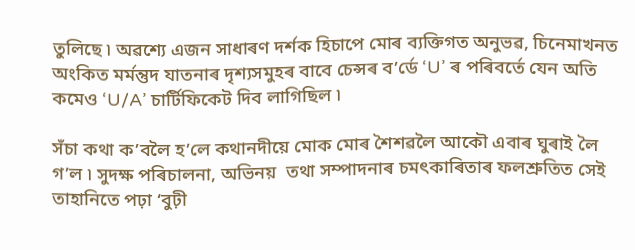তুলিছে ৷ অৱশ্যে এজন সাধাৰণ দৰ্শক হিচাপে মোৰ ব্যক্তিগত অনুভৱ, চিনেমাখনত অংকিত মৰ্মন্তুদ যাতনাৰ দৃশ্যসমুহৰ বাবে চেন্সৰ ব’ৰ্ডে ‘U’ ৰ পৰিবৰ্তে যেন অতি কমেও ‘U/A’ চাৰ্টিফিকেট দিব লাগিছিল ৷

সঁচা কথা ক’বলৈ হ’লে কথানদীয়ে মোক মোৰ শৈশৱলৈ আকৌ এবাৰ ঘুৰাই লৈ গ’ল ৷ সুদক্ষ পৰিচালনা, অভিনয়  তথা সম্পাদনাৰ চমৎকাৰিতাৰ ফলশ্ৰুতিত সেই তাহানিতে পঢ়া ‘বুঢ়ী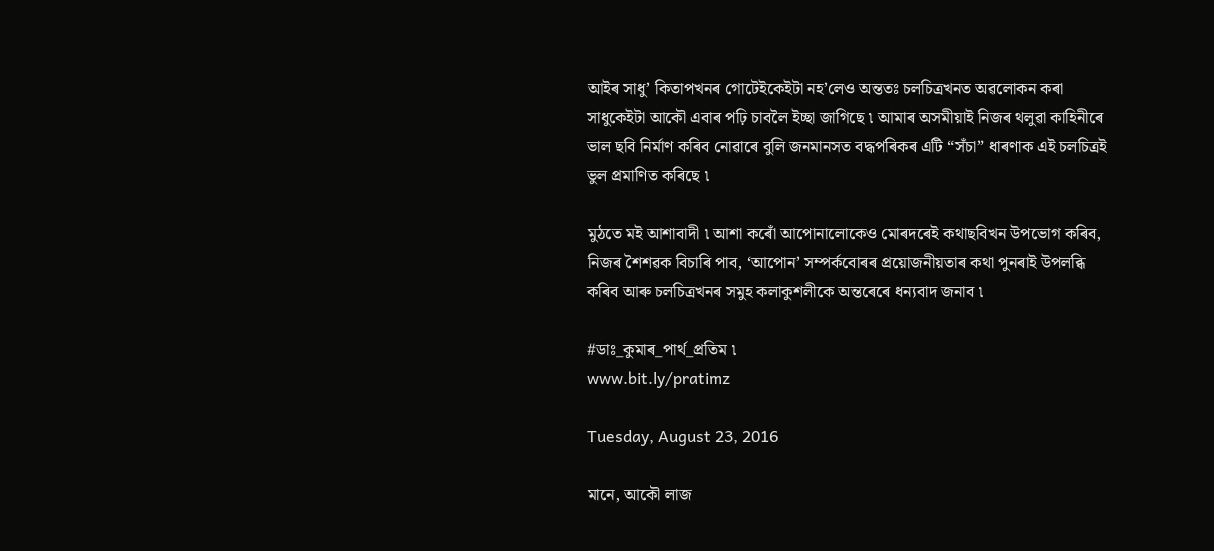আইৰ সাধু’ কিতাপখনৰ গোটেইকেইটা নহ’লেও অন্ততঃ চলচিত্ৰখনত অৱলোকন কৰা সাধুকেইটা আকৌ এবাৰ পঢ়ি চাবলৈ ইচ্ছা জাগিছে ৷ আমাৰ অসমীয়াই নিজৰ থলুৱা কাহিনীৰে ভাল ছবি নিৰ্মাণ কৰিব নোৱাৰে বুলি জনমানসত বদ্ধপৰিকৰ এটি “সঁচা” ধাৰণাক এই চলচিত্ৰই ভুল প্ৰমাণিত কৰিছে ৷

মুঠতে মই আশাবাদী ৷ আশা কৰোঁ আপোনালোকেও মোৰদৰেই কথাছবিখন উপভোগ কৰিব, নিজৰ শৈশৱক বিচাৰি পাব, ‘আপোন’ সম্পৰ্কবোৰৰ প্ৰয়োজনীয়তাৰ কথা পুনৰাই উপলব্ধি কৰিব আৰু চলচিত্ৰখনৰ সমুহ কলাকুশলীকে অন্তৰেৰে ধন্যবাদ জনাব ৷

#ডাঃ_কুমাৰ_পাৰ্থ_প্ৰতিম ৷
www.bit.ly/pratimz

Tuesday, August 23, 2016

মানে, আকৌ লাজ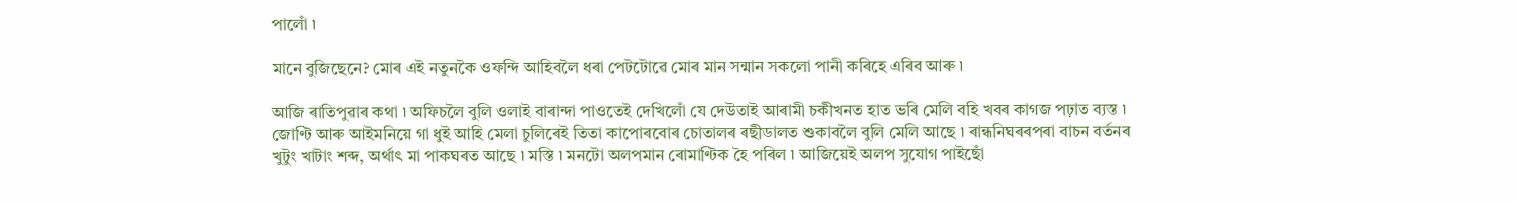পালোঁ ৷

মানে বুজিছেনে? মোৰ এই নতুনকৈ ওফন্দি আহিবলৈ ধৰা পেটটোৱে মোৰ মান সন্মান সকলো পানী কৰিহে এৰিব আৰু ৷

আজি ৰাতিপুৱাৰ কথা ৷ অফিচলৈ বুলি ওলাই বাৰান্দা পাওতেই দেখিলোঁ যে দেউতাই আৰামী চকীখনত হাত ভৰি মেলি বহি খবৰ কাগজ পঢ়াত ব্যস্ত ৷ জোণ্টি আৰু আইমনিয়ে গা ধুই আহি মেলা চুলিৰেই তিতা কাপোৰবোৰ চোতালৰ ৰছীডালত শুকাবলৈ বুলি মেলি আছে ৷ ৰান্ধনিঘৰৰপৰা বাচন বৰ্তনৰ খুটুং খাটাং শব্দ, অৰ্থাৎ মা পাকঘৰত আছে ৷ মস্তি ৷ মনটো অলপমান ৰোমাণ্টিক হৈ পৰিল ৷ আজিয়েই অলপ সুযোগ পাইছোঁ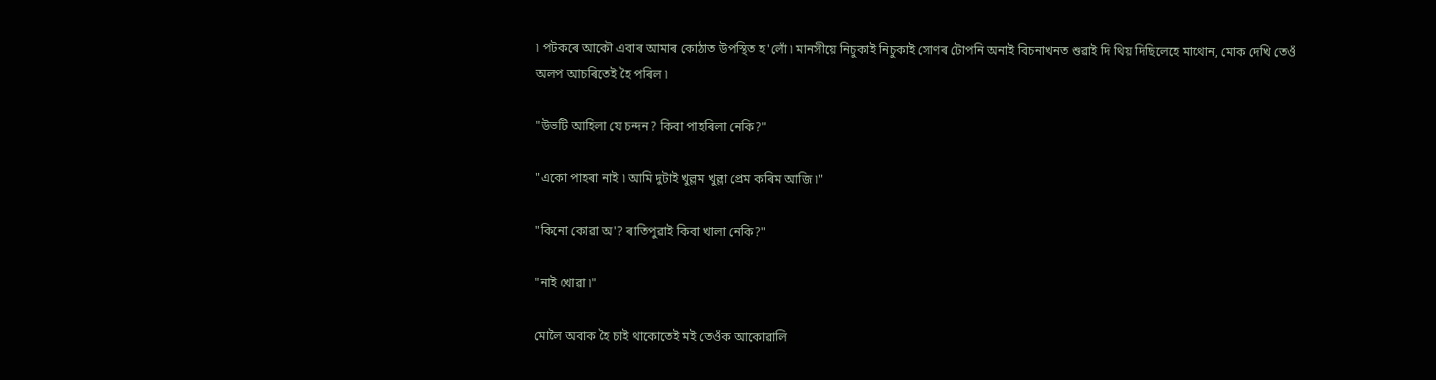৷ পটকৰে আকৌ এবাৰ আমাৰ কোঠাত উপস্থিত হ'লোঁ ৷ মানসীয়ে নিচুকাই নিচুকাই সোণৰ টোপনি অনাই বিচনাখনত শুৱাই দি থিয় দিছিলেহে মাথোন, মোক দেখি তেওঁ অলপ আচৰিতেই হৈ পৰিল ৷

"উভটি আহিলা যে চন্দন? কিবা পাহৰিলা নেকি?"

"একো পাহৰা নাই ৷ আমি দুটাই খুল্লম খুল্লা প্ৰেম কৰিম আজি ৷"

"কিনো কোৱা অ'? ৰাতিপুৱাই কিবা খালা নেকি?"

"নাই খোৱা ৷"

মোলৈ অবাক হৈ চাই থাকোতেই মই তেওঁক আকোৱালি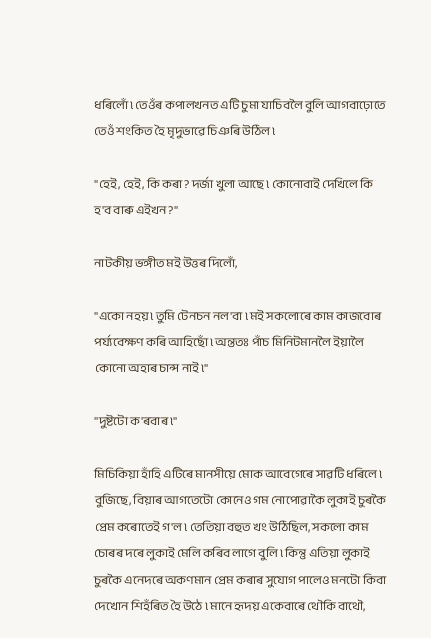ধৰিলোঁ ৷ তেওঁৰ কপালখনত এটি চুমা যাচিবলৈ বুলি আগবাঢ়োতে তেওঁ শংকিত হৈ মৃদুভাৱে চিঞৰি উঠিল ৷

"হেই, হেই, কি কৰা? দৰ্জা খুলা আছে ৷ কোনোবাই দেখিলে কি হ'ব বাৰু এইখন?"

নাটকীয় ভঙ্গীত মই উত্তৰ দিলোঁ,

"একো নহয় ৷ তুমি টেনচন নল'বা ৷ মই সকলোৰে কাম কাজবোৰ পৰ্য্যবেক্ষণ কৰি আহিছোঁ ৷ অন্ততঃ পাঁচ মিনিটমানলৈ ইয়ালৈ কোনো অহাৰ চান্স নাই ৷"

"দুষ্টটো ক'ৰবাৰ ৷"

মিচিকিয়া হাঁহি এটিৰে মানসীয়ে মোক আবেগেৰে সাৱটি ধৰিলে ৷ বুজিছে, বিয়াৰ আগতেটো কোনেও গম নোপোৱাকৈ লুকাই চুৰকৈ প্ৰেম কৰোতেই গ'ল ৷ তেতিয়া বহুত খং উঠিছিল, সকলো কাম চোৰৰ দৰে লুকাই মেলি কৰিব লাগে বুলি ৷ কিন্তু এতিয়া লুকাই চুৰকৈ এনেদৰে অকণমান প্ৰেম কৰাৰ সুযোগ পালেও মনটো কিবা দেখোন শিহঁৰিত হৈ উঠে ৷ মানে হৃদয় একেবাৰে থৌকি বাথৌ,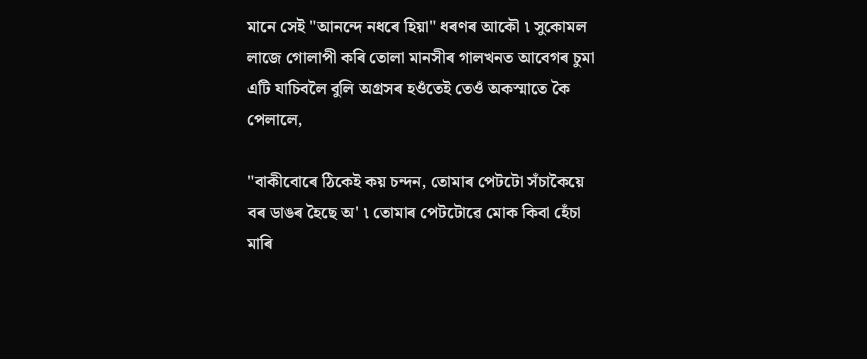মানে সেই "আনন্দে নধৰে হিয়া" ধৰণৰ আকৌ ৷ সুকোমল লাজে গোলাপী কৰি তোলা মানসীৰ গালখনত আবেগৰ চুমা এটি যাচিবলৈ বুলি অগ্ৰসৰ হওঁতেই তেওঁ অকস্মাতে কৈ পেলালে,

"বাকীবোৰে ঠিকেই কয় চন্দন, তোমাৰ পেটটো সঁচাকৈয়ে বৰ ডাঙৰ হৈছে অ' ৷ তোমাৰ পেটটোৱে মোক কিবা হেঁচা মাৰি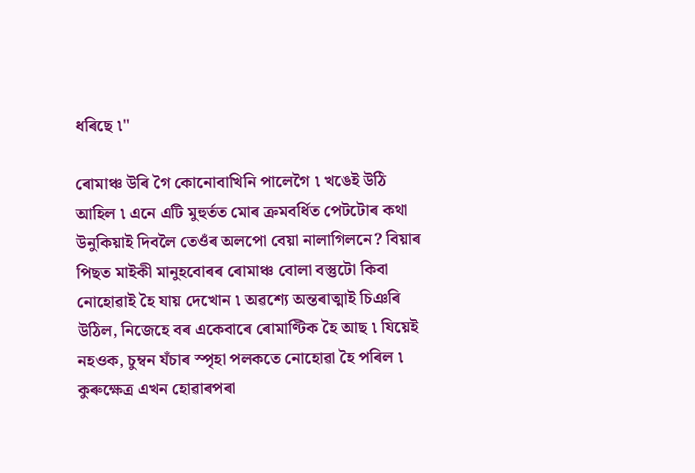ধৰিছে ৷"

ৰোমাঞ্চ উৰি গৈ কোনোবাখিনি পালেগৈ ৷ খঙেই উঠি আহিল ৷ এনে এটি মুহুৰ্তত মোৰ ক্ৰমবৰ্ধিত পেটটোৰ কথা উনুকিয়াই দিবলৈ তেওঁৰ অলপো বেয়া নালাগিলনে? বিয়াৰ পিছত মাইকী মানুহবোৰৰ ৰোমাঞ্চ বোলা বস্তুটো কিবা নোহোৱাই হৈ যায় দেখোন ৷ অৱশ্যে অন্তৰাত্মাই চিঞৰি উঠিল, নিজেহে বৰ একেবাৰে ৰোমাণ্টিক হৈ আছ ৷ যিয়েই নহওক, চুম্বন যঁচাৰ স্পৃহা পলকতে নোহোৱা হৈ পৰিল ৷ কুৰুক্ষেত্ৰ এখন হোৱাৰপৰা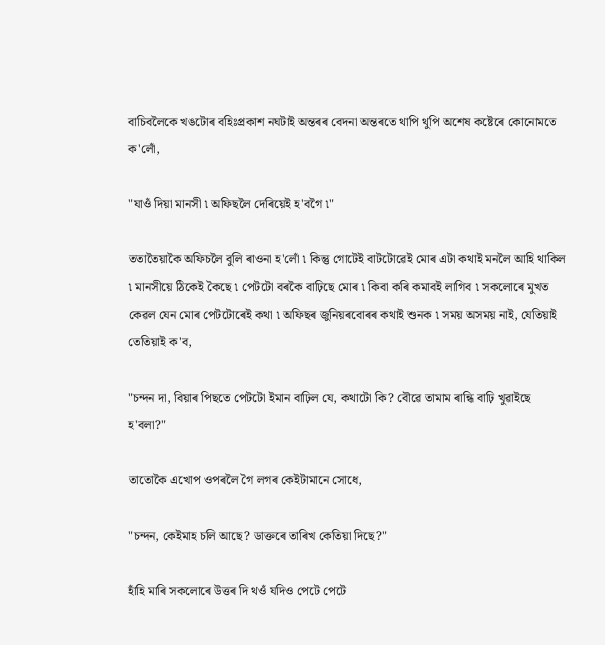বাচিবলৈকে খঙটোৰ বহিঃপ্ৰকাশ নঘটাই অন্তৰৰ বেদনা অন্তৰতে থাপি থুপি অশেষ কষ্টেৰে কোনোমতে ক'লোঁ,

"যাওঁ দিয়া মানসী ৷ অফিছলৈ দেৰিয়েই হ'বগৈ ৷"

ততাতৈয়াকৈ অফিচলৈ বুলি ৰাওনা হ'লোঁ ৷ কিন্তু গোটেই বাটটোৱেই মোৰ এটা কথাই মনলৈ আহি থাকিল ৷ মানসীয়ে ঠিকেই কৈছে ৷ পেটটো বৰকৈ বাঢ়িছে মোৰ ৷ কিবা কৰি কমাবই লাগিব ৷ সকলোৰে মুখত কেৱল যেন মোৰ পেটটোৰেই কথা ৷ অফিছৰ জুনিয়ৰবোৰৰ কথাই শুনক ৷ সময় অসময় নাই, যেতিয়াই তেতিয়াই ক'ব,

"চন্দন দা, বিয়াৰ পিছতে পেটটো ইমান বাঢ়িল যে, কথাটো কি? বৌৱে তামাম ৰান্ধি বাঢ়ি খুৱাইছে হ'বলা?"

তাতোকৈ এখোপ ওপৰলৈ গৈ লগৰ কেইটামানে সোধে,

"চন্দন, কেইমাহ চলি আছে? ডাক্তৰে তাৰিখ কেতিয়া দিছে?"

হাঁহি মাৰি সকলোৰে উত্তৰ দি থওঁ যদিও পেটে পেটে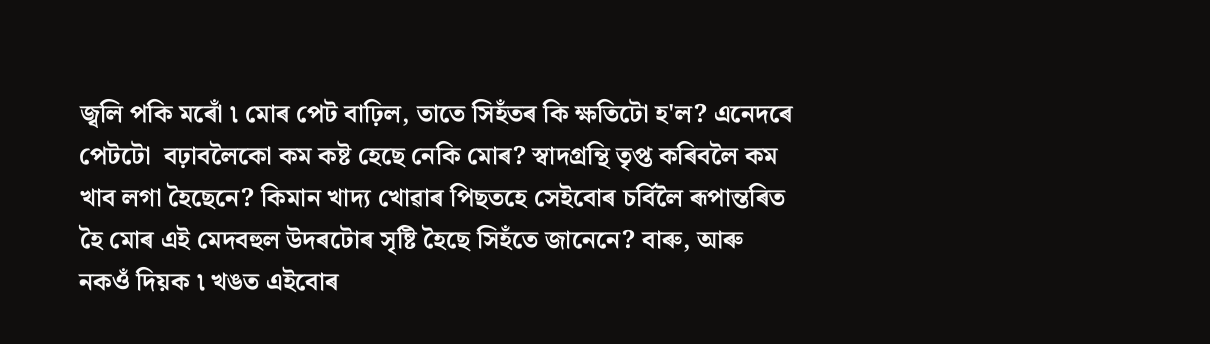জ্বলি পকি মৰোঁ ৷ মোৰ পেট বাঢ়িল, তাতে সিহঁতৰ কি ক্ষতিটো হ'ল? এনেদৰে পেটটো  বঢ়াবলৈকো কম কষ্ট হেছে নেকি মোৰ? স্বাদগ্ৰন্থি তৃপ্ত কৰিবলৈ কম খাব লগা হৈছেনে? কিমান খাদ্য খোৱাৰ পিছতহে সেইবোৰ চৰ্বিলৈ ৰূপান্তৰিত হৈ মোৰ এই মেদবহুল উদৰটোৰ সৃষ্টি হৈছে সিহঁতে জানেনে? বাৰু, আৰু নকওঁ দিয়ক ৷ খঙত এইবোৰ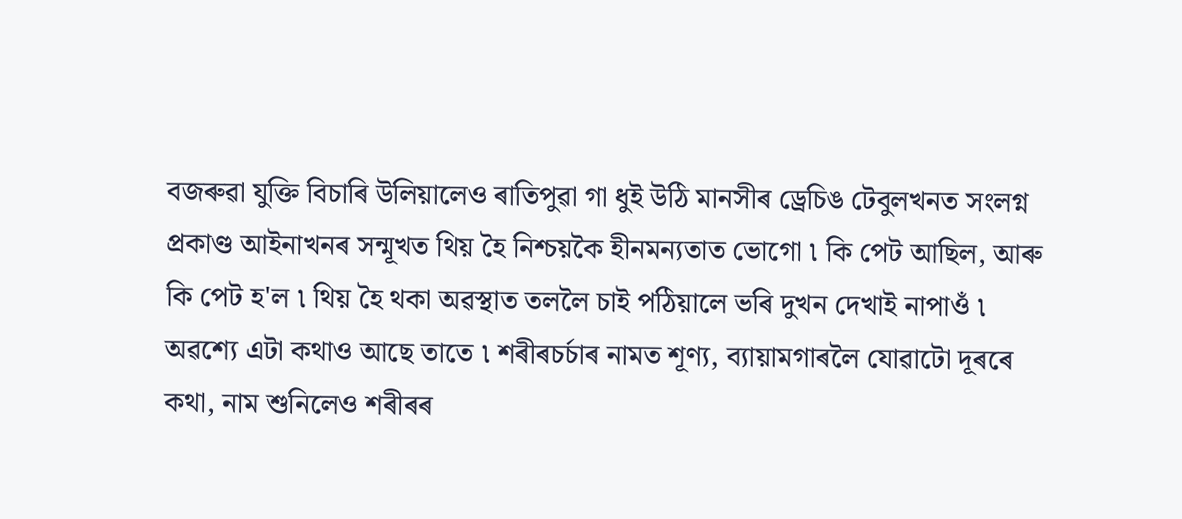বজৰুৱা যুক্তি বিচাৰি উলিয়ালেও ৰাতিপুৱা গা ধুই উঠি মানসীৰ ড্ৰেচিঙ টেবুলখনত সংলগ্ন প্ৰকাণ্ড আইনাখনৰ সন্মূখত থিয় হৈ নিশ্চয়কৈ হীনমন্যতাত ভোগো ৷ কি পেট আছিল, আৰু কি পেট হ'ল ৷ থিয় হৈ থকা অৱস্থাত তললৈ চাই পঠিয়ালে ভৰি দুখন দেখাই নাপাওঁ ৷ অৱশ্যে এটা কথাও আছে তাতে ৷ শৰীৰচৰ্চাৰ নামত শূণ্য, ব্যায়ামগাৰলৈ যোৱাটো দূৰৰে কথা, নাম শুনিলেও শৰীৰৰ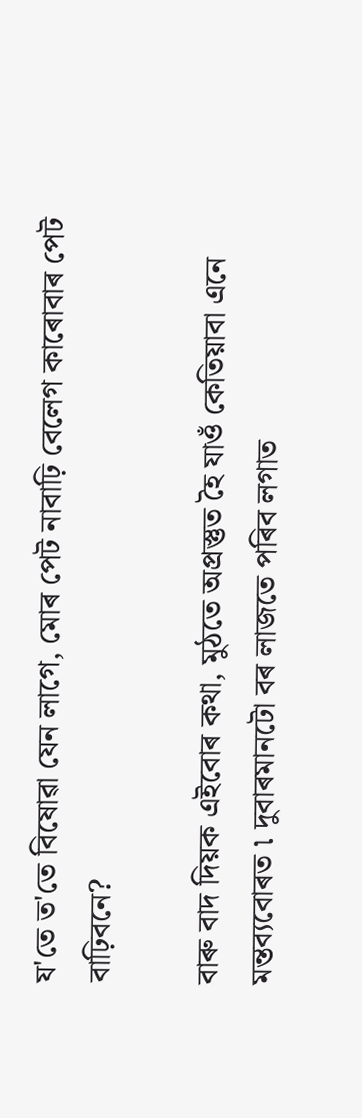য'তে ত'তে বিষোৱা যেন লাগে, মোৰ পেট নাবাঢ়ি বেলেগ কাৰোবাৰ পেট বাঢ়িবনে?

বাৰু বাদ দিয়ক এইবোৰ কথা, মুঠতে অপ্ৰস্তুত হৈ যাওঁ কেতিয়াবা এনে মন্তব্যবোৰত ৷ দুবাৰমানটো বৰ লাজতে পৰিব লগাত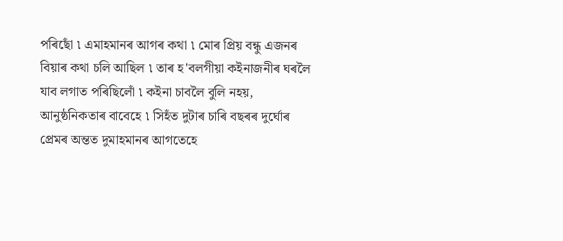পৰিছোঁ ৷ এমাহমানৰ আগৰ কথা ৷ মোৰ প্ৰিয় বন্ধু এজনৰ বিয়াৰ কথা চলি আছিল ৷ তাৰ হ'বলগীয়া কইনাজনীৰ ঘৰলৈ যাব লগাত পৰিছিলোঁ ৷ কইনা চাবলৈ বুলি নহয়, আনুষ্ঠনিকতাৰ বাবেহে ৷ সিহঁত দুটাৰ চাৰি বছৰৰ দুৰ্ঘোৰ প্ৰেমৰ অন্তত দুমাহমানৰ আগতেহে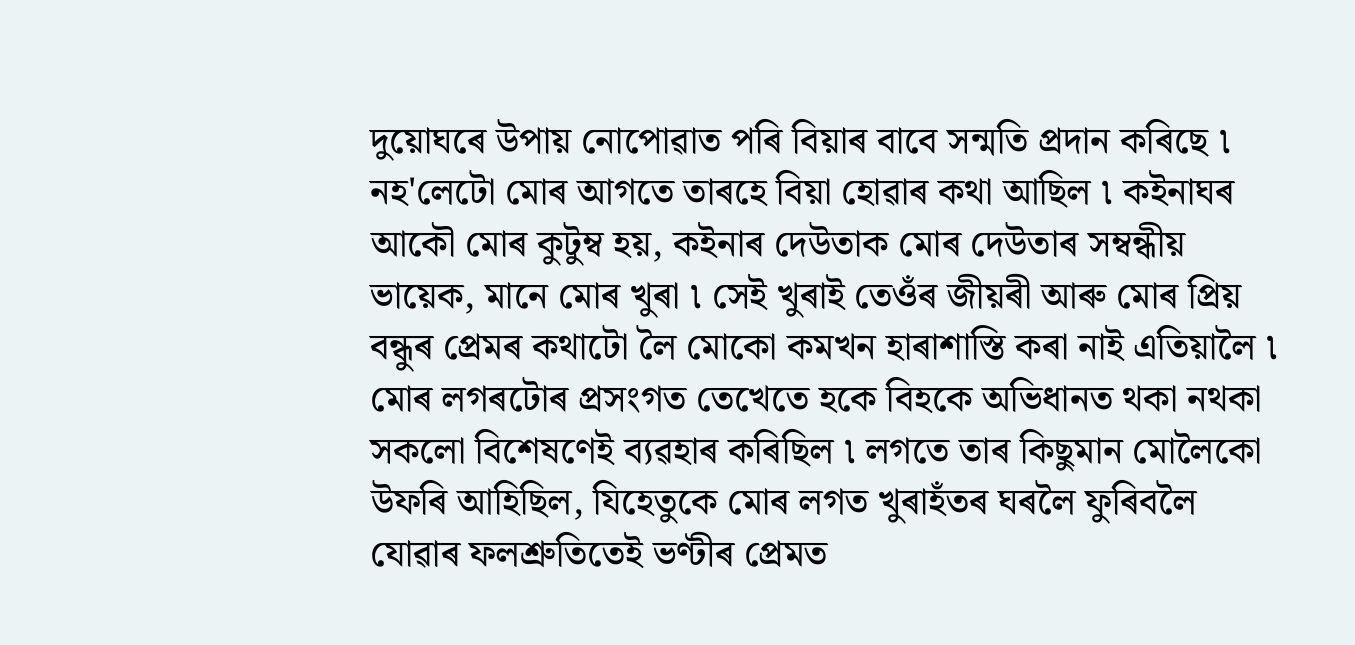দুয়োঘৰে উপায় নোপোৱাত পৰি বিয়াৰ বাবে সন্মতি প্ৰদান কৰিছে ৷ নহ'লেটো মোৰ আগতে তাৰহে বিয়া হোৱাৰ কথা আছিল ৷ কইনাঘৰ আকৌ মোৰ কুটুম্ব হয়, কইনাৰ দেউতাক মোৰ দেউতাৰ সম্বন্ধীয় ভায়েক, মানে মোৰ খুৰা ৷ সেই খুৰাই তেওঁৰ জীয়ৰী আৰু মোৰ প্ৰিয় বন্ধুৰ প্ৰেমৰ কথাটো লৈ মোকো কমখন হাৰাশাস্তি কৰা নাই এতিয়ালৈ ৷ মোৰ লগৰটোৰ প্ৰসংগত তেখেতে হকে বিহকে অভিধানত থকা নথকা সকলো বিশেষণেই ব্যৱহাৰ কৰিছিল ৷ লগতে তাৰ কিছুমান মোলৈকো উফৰি আহিছিল, যিহেতুকে মোৰ লগত খুৰাহঁতৰ ঘৰলৈ ফুৰিবলৈ যোৱাৰ ফলশ্ৰুতিতেই ভণ্টীৰ প্ৰেমত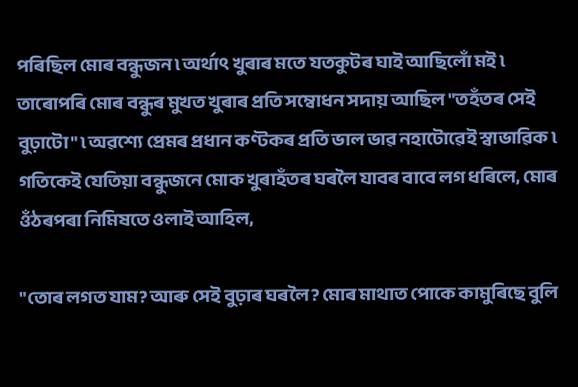পৰিছিল মোৰ বন্ধুজন ৷ অৰ্থাৎ খুৰাৰ মতে যতকুটৰ ঘাই আছিলোঁ মই ৷ তাৰোপৰি মোৰ বন্ধুৰ মুখত খুৰাৰ প্ৰতি সম্বোধন সদায় আছিল "তহঁতৰ সেই বুঢ়াটো" ৷ অৱশ্যে প্ৰেমৰ প্ৰধান কণ্টকৰ প্ৰতি ভাল ভাৱ নহাটোৱেই স্বাভাৱিক ৷ গতিকেই যেতিয়া বন্ধুজনে মোক খুৰাহঁতৰ ঘৰলৈ যাবৰ বাবে লগ ধৰিলে, মোৰ ওঁঠৰপৰা নিমিষতে ওলাই আহিল,

"তোৰ লগত যাম? আৰু সেই বুঢ়াৰ ঘৰলৈ? মোৰ মাথাত পোকে কামুৰিছে বুলি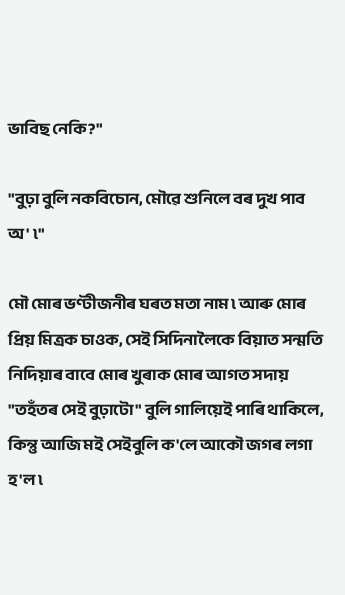ভাবিছ নেকি?"

"বুঢ়া বুলি নকবিচোন, মৌৱে শুনিলে বৰ দুখ পাব অ' ৷"

মৌ মোৰ ভণ্টীজনীৰ ঘৰত মতা নাম ৷ আৰু মোৰ প্ৰিয় মিত্ৰক চাওক, সেই সিদিনালৈকে বিয়াত সন্মতি নিদিয়াৰ বাবে মোৰ খুৰাক মোৰ আগত সদায় "তহঁতৰ সেই বুঢ়াটো" বুলি গালিয়েই পাৰি থাকিলে, কিন্তু আজি মই সেইবুলি ক'লে আকৌ জগৰ লগা হ'ল ৷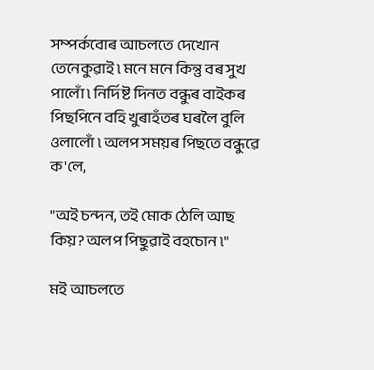সম্পৰ্কবোৰ আচলতে দেখোন তেনেকুৱাই ৷ মনে মনে কিন্তু বৰ সুখ পালোঁ ৷ নিৰ্দিষ্ট দিনত বন্ধুৰ বাইকৰ পিছপিনে বহি খুৰাহঁতৰ ঘৰলৈ বুলি ওলালোঁ ৷ অলপ সময়ৰ পিছতে বন্ধুৱে ক'লে,

"অই চন্দন, তই মোক ঠেলি আছ কিয়? অলপ পিছুৱাই বহচোন ৷"

মই আচলতে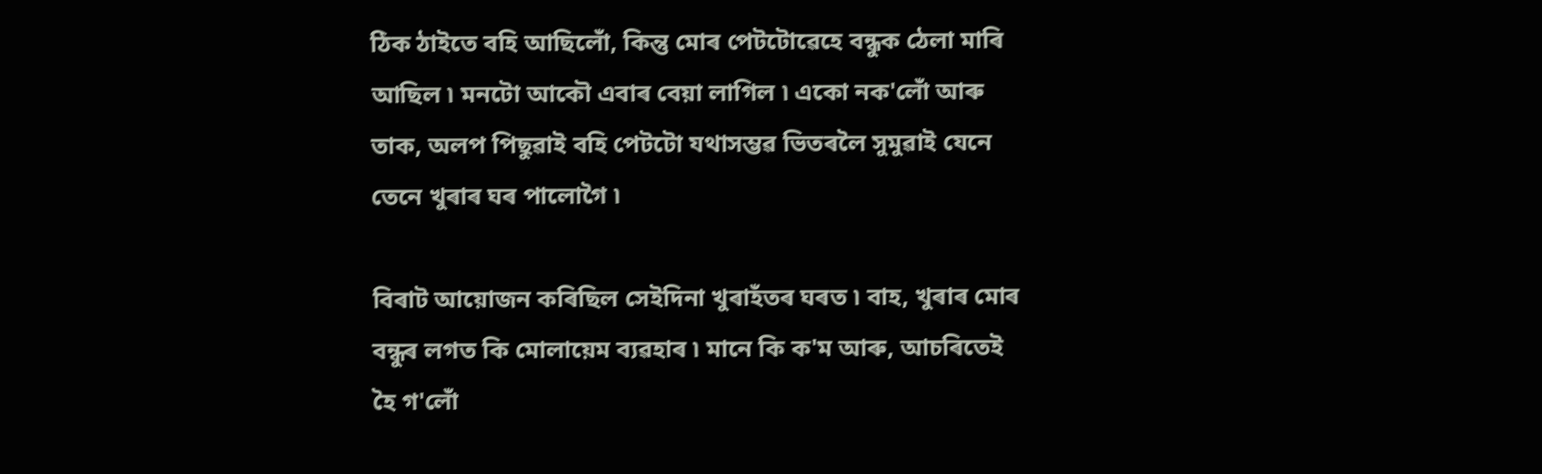ঠিক ঠাইতে বহি আছিলোঁ, কিন্তু মোৰ পেটটোৱেহে বন্ধুক ঠেলা মাৰি আছিল ৷ মনটো আকৌ এবাৰ বেয়া লাগিল ৷ একো নক'লোঁ আৰু তাক, অলপ পিছুৱাই বহি পেটটো যথাসম্ভৱ ভিতৰলৈ সুমুৱাই যেনে তেনে খুৰাৰ ঘৰ পালোগৈ ৷

বিৰাট আয়োজন কৰিছিল সেইদিনা খুৰাহঁতৰ ঘৰত ৷ বাহ, খুৰাৰ মোৰ বন্ধুৰ লগত কি মোলায়েম ব্যৱহাৰ ৷ মানে কি ক'ম আৰু, আচৰিতেই হৈ গ'লোঁ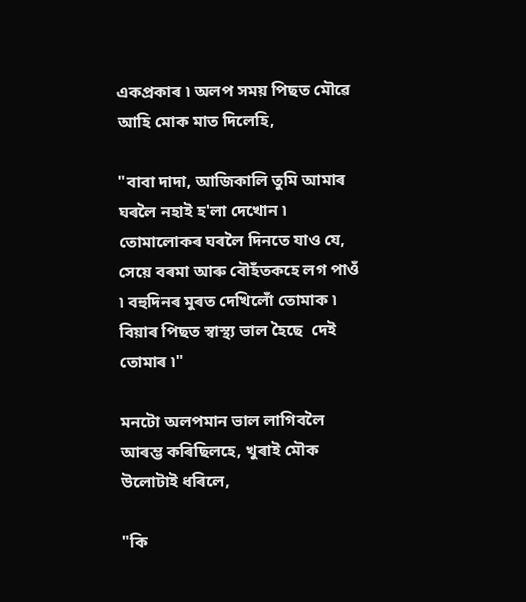একপ্ৰকাৰ ৷ অলপ সময় পিছত মৌৱে আহি মোক মাত দিলেহি,

"বাবা দাদা, আজিকালি তুমি আমাৰ ঘৰলৈ নহাই হ'লা দেখোন ৷ তোমালোকৰ ঘৰলৈ দিনতে যাও যে, সেয়ে বৰমা আৰু বৌহঁতকহে লগ পাওঁ ৷ বহুদিনৰ মুৰত দেখিলোঁ তোমাক ৷ বিয়াৰ পিছত স্বাস্থ্য ভাল হৈছে  দেই তোমাৰ ৷"

মনটো অলপমান ভাল লাগিবলৈ আৰম্ভ কৰিছিলহে, খুৰাই মৌক উলোটাই ধৰিলে,

"কি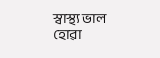স্বাস্থ্য ভাল হোৱা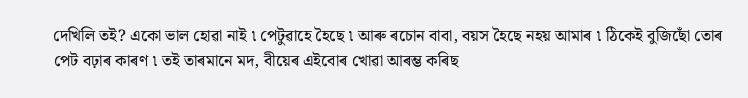দেখিলি তই? একো ভাল হোৱা নাই ৷ পেটুৱাহে হৈছে ৷ আৰু ৰচোন বাবা, বয়স হৈছে নহয় আমাৰ ৷ ঠিকেই বুজিছোঁ তোৰ পেট বঢ়াৰ কাৰণ ৷ তই তাৰমানে মদ, বীয়েৰ এইবোৰ খোৱা আৰম্ভ কৰিছ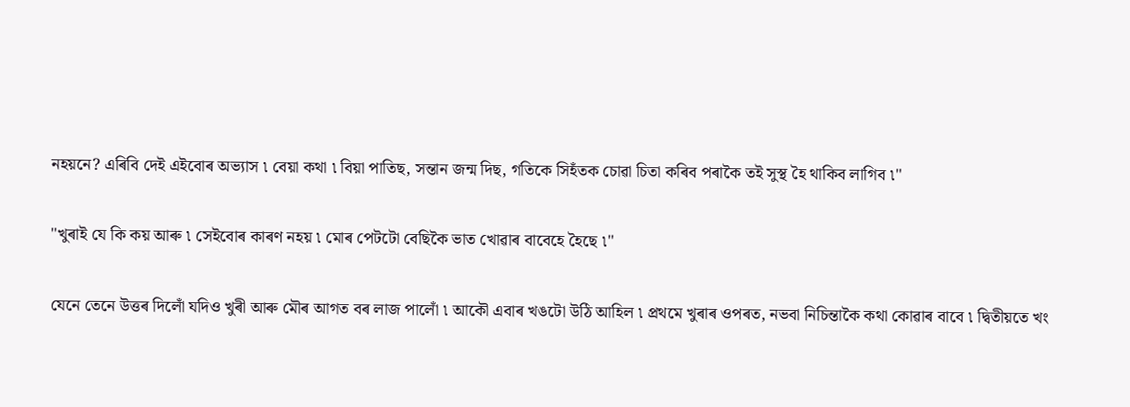নহয়নে? এৰিবি দেই এইবোৰ অভ্যাস ৷ বেয়া কথা ৷ বিয়া পাতিছ, সন্তান জন্ম দিছ, গতিকে সিহঁতক চোৱা চিতা কৰিব পৰাকৈ তই সুস্থ হৈ থাকিব লাগিব ৷"

"খুৰাই যে কি কয় আৰু ৷ সেইবোৰ কাৰণ নহয় ৷ মোৰ পেটটো বেছিকৈ ভাত খোৱাৰ বাবেহে হৈছে ৷"

যেনে তেনে উত্তৰ দিলোঁ যদিও খুৰী আৰু মৌৰ আগত বৰ লাজ পালোঁ ৷ আকৌ এবাৰ খঙটো উঠি আহিল ৷ প্ৰথমে খুৰাৰ ওপৰত, নভবা নিচিন্তাকৈ কথা কোৱাৰ বাবে ৷ দ্বিতীয়তে খং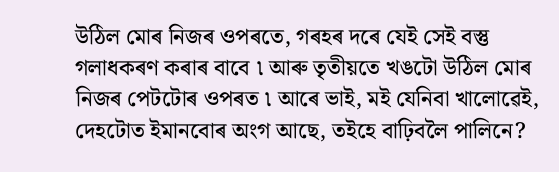উঠিল মোৰ নিজৰ ওপৰতে, গৰহৰ দৰে যেই সেই বস্তু গলাধকৰণ কৰাৰ বাবে ৷ আৰু তৃতীয়তে খঙটো উঠিল মোৰ নিজৰ পেটটোৰ ওপৰত ৷ আৰে ভাই, মই যেনিবা খালোৱেই, দেহটোত ইমানবোৰ অংগ আছে, তইহে বাঢ়িবলৈ পালিনে?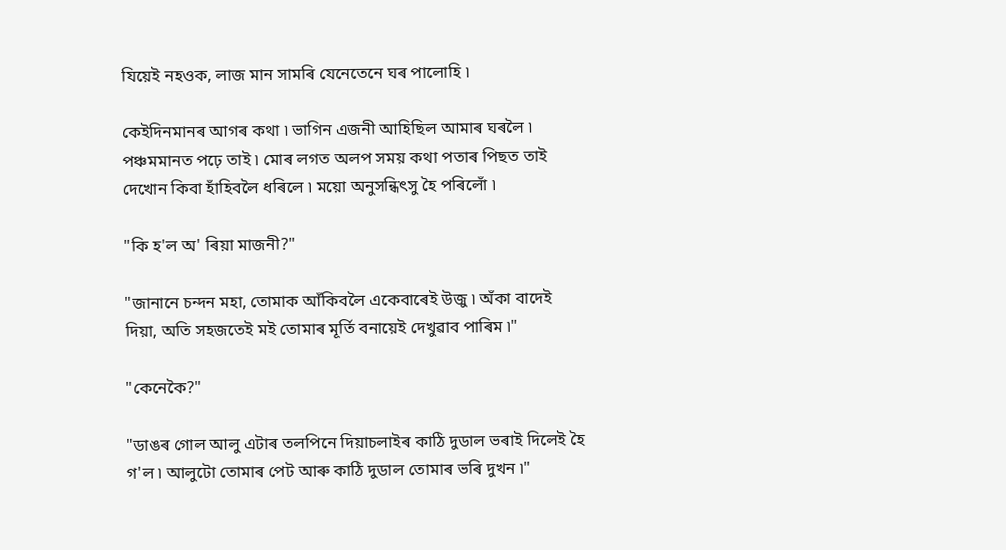যিয়েই নহওক, লাজ মান সামৰি যেনেতেনে ঘৰ পালোহি ৷

কেইদিনমানৰ আগৰ কথা ৷ ভাগিন এজনী আহিছিল আমাৰ ঘৰলৈ ৷ পঞ্চমমানত পঢ়ে তাই ৷ মোৰ লগত অলপ সময় কথা পতাৰ পিছত তাই দেখোন কিবা হাঁহিবলৈ ধৰিলে ৷ ময়ো অনুসন্ধিৎসু হৈ পৰিলোঁ ৷

"কি হ'ল অ' ৰিয়া মাজনী?"

"জানানে চন্দন মহা, তোমাক আঁকিবলৈ একেবাৰেই উজু ৷ অঁকা বাদেই দিয়া, অতি সহজতেই মই তোমাৰ মূৰ্তি বনায়েই দেখুৱাব পাৰিম ৷"

"কেনেকৈ?"

"ডাঙৰ গোল আলু এটাৰ তলপিনে দিয়াচলাইৰ কাঠি দুডাল ভৰাই দিলেই হৈ গ'ল ৷ আলুটো তোমাৰ পেট আৰু কাঠি দুডাল তোমাৰ ভৰি দুখন ৷"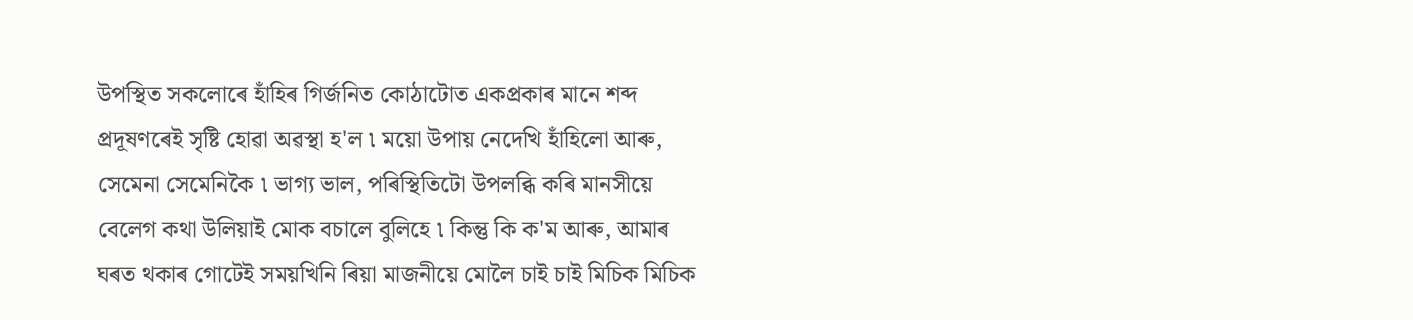উপস্থিত সকলোৰে হাঁহিৰ গিৰ্জনিত কোঠাটোত একপ্ৰকাৰ মানে শব্দ প্ৰদূষণৰেই সৃষ্টি হোৱা অৱস্থা হ'ল ৷ ময়ো উপায় নেদেখি হাঁহিলো আৰু, সেমেনা সেমেনিকৈ ৷ ভাগ্য ভাল, পৰিস্থিতিটো উপলব্ধি কৰি মানসীয়ে বেলেগ কথা উলিয়াই মোক বচালে বুলিহে ৷ কিন্তু কি ক'ম আৰু, আমাৰ ঘৰত থকাৰ গোটেই সময়খিনি ৰিয়া মাজনীয়ে মোলৈ চাই চাই মিচিক মিচিক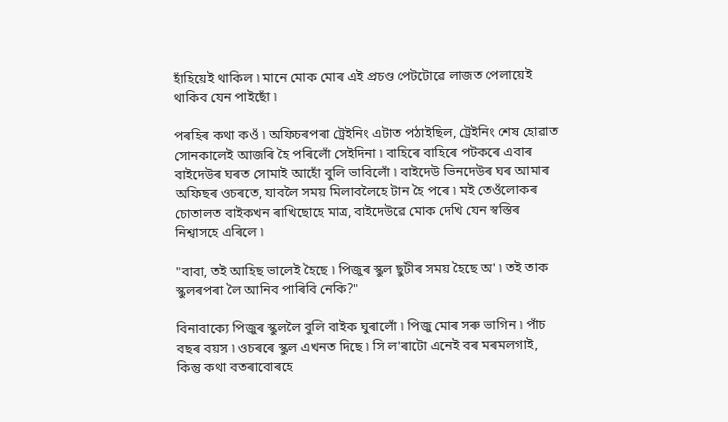হাঁহিয়েই থাকিল ৷ মানে মোক মোৰ এই প্ৰচণ্ড পেটটোৱে লাজত পেলায়েই থাকিব যেন পাইছোঁ ৷

পৰহিৰ কথা কওঁ ৷ অফিচৰপৰা ট্ৰেইনিং এটাত পঠাইছিল, ট্ৰেইনিং শেষ হোৱাত সোনকালেই আজৰি হৈ পৰিলোঁ সেইদিনা ৷ বাহিৰে বাহিৰে পটকৰে এবাৰ বাইদেউৰ ঘৰত সোমাই আহোঁ বুলি ভাবিলোঁ ৷ বাইদেউ ভিনদেউৰ ঘৰ আমাৰ অফিছৰ ওচৰতে, যাবলৈ সময় মিলাবলৈহে টান হৈ পৰে ৷ মই তেওঁলোকৰ চোতালত বাইকখন ৰাখিছোহে মাত্ৰ, বাইদেউৱে মোক দেখি যেন স্বস্তিৰ নিশ্বাসহে এৰিলে ৷

"বাবা, তই আহিছ ভালেই হৈছে ৷ পিজুৰ স্কুল ছুটীৰ সময় হৈছে অ' ৷ তই তাক স্কুলৰপৰা লৈ আনিব পাৰিবি নেকি?"

বিনাবাক্যে পিজুৰ স্কুললৈ বুলি বাইক ঘুৰালোঁ ৷ পিজু মোৰ সৰু ভাগিন ৷ পাঁচ বছৰ বয়স ৷ ওচৰৰে স্কুল এখনত দিছে ৷ সি ল'ৰাটো এনেই বৰ মৰমলগাই, কিন্তু কথা বতৰাবোৰহে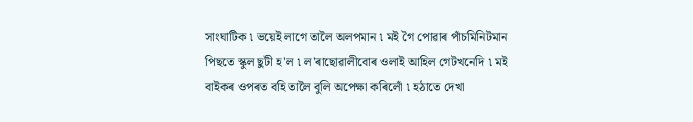সাংঘাটিক ৷ ভয়েই লাগে তালৈ অলপমান ৷ মই গৈ পোৱাৰ পাঁচমিনিটমান পিছতে স্কুল ছুটী হ'ল ৷ ল'ৰাছোৱালীবোৰ ওলাই আহিল গেটখনেদি ৷ মই বাইকৰ ওপৰত বহি তালৈ বুলি অপেক্ষা কৰিলোঁ ৷ হঠাতে দেখা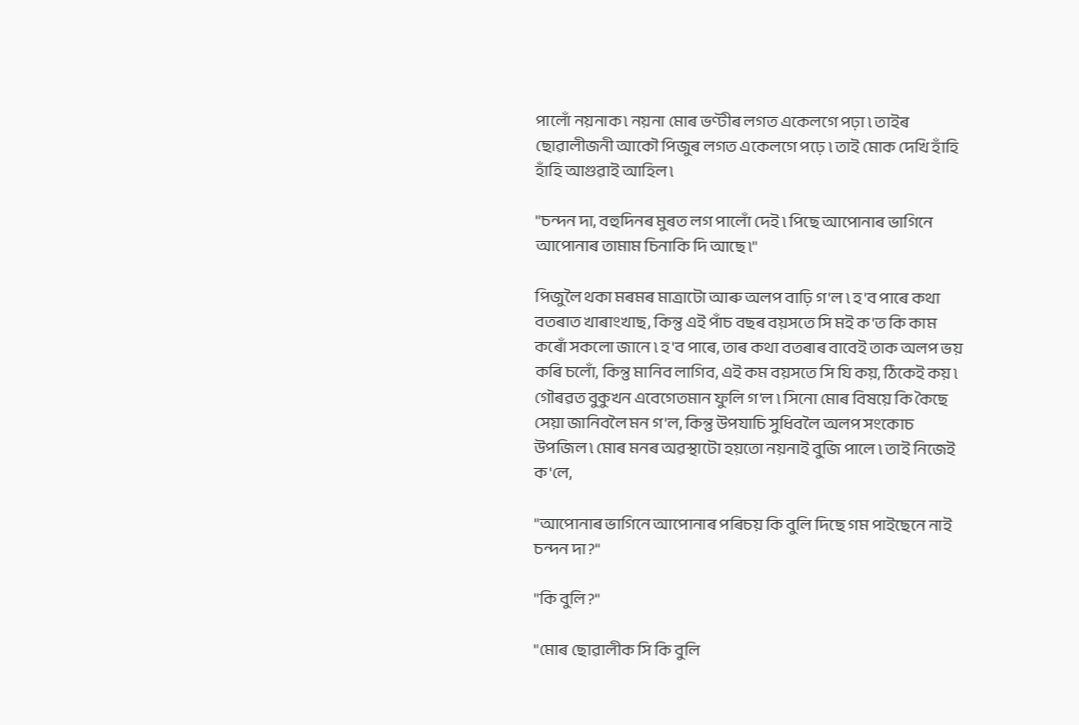পালোঁ নয়নাক ৷ নয়না মোৰ ভণ্টীৰ লগত একেলগে পঢ়া ৷ তাইৰ ছোৱালীজনী আকৌ পিজুৰ লগত একেলগে পঢ়ে ৷ তাই মোক দেখি হাঁহি হাঁহি আগুৱাই আহিল ৷

"চন্দন দা, বহুদিনৰ মুৰত লগ পালোঁ দেই ৷ পিছে আপোনাৰ ভাগিনে আপোনাৰ তামাম চিনাকি দি আছে ৷"

পিজুলৈ থকা মৰমৰ মাত্ৰাটো আৰু অলপ বাঢ়ি গ'ল ৷ হ'ব পাৰে কথা বতৰাত খাৰাংখাছ, কিন্তু এই পাঁচ বছৰ বয়সতে সি মই ক'ত কি কাম কৰোঁ সকলো জানে ৷ হ'ব পাৰে, তাৰ কথা বতৰাৰ বাবেই তাক অলপ ভয় কৰি চলোঁ, কিন্তু মানিব লাগিব, এই কম বয়সতে সি যি কয়, ঠিকেই কয় ৷ গৌৰৱত বুকুখন এবেগেতমান ফুলি গ'ল ৷ সিনো মোৰ বিষয়ে কি কৈছে সেয়া জানিবলৈ মন গ'ল, কিন্তু উপযাচি সুধিবলৈ অলপ সংকোচ উপজিল ৷ মোৰ মনৰ অৱস্থাটো হয়তো নয়নাই বুজি পালে ৷ তাই নিজেই ক'লে,

"আপোনাৰ ভাগিনে আপোনাৰ পৰিচয় কি বুলি দিছে গম পাইছেনে নাই চন্দন দা?"

"কি বুলি?"

"মোৰ ছোৱালীক সি কি বুলি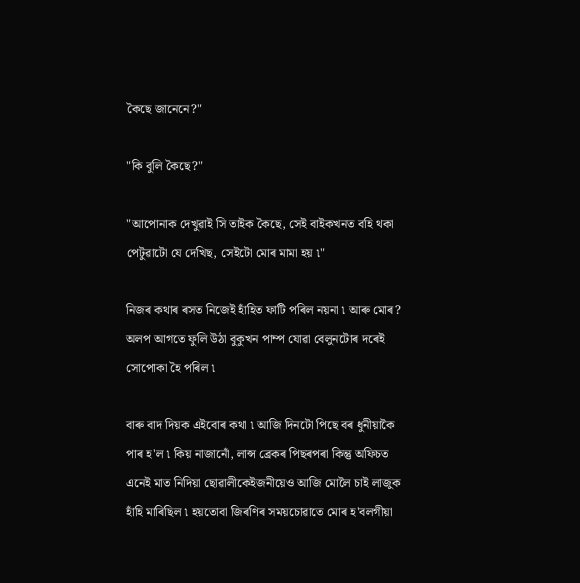কৈছে জানেনে?"

"কি বুলি কৈছে?"

"আপোনাক দেখুৱাই সি তাইক কৈছে, সেই বাইকখনত বহি থকা পেটুৱাটো যে দেখিছ, সেইটো মোৰ মামা হয় ৷"

নিজৰ কথাৰ ৰসত নিজেই হাঁহিত ফাটি পৰিল নয়না ৷ আৰু মোৰ? অলপ আগতে ফুলি উঠা বুকুখন পাম্প যোৱা বেলুনটোৰ দৰেই সোপোকা হৈ পৰিল ৷

বাৰু বাদ দিয়ক এইবোৰ কথা ৷ আজি দিনটো পিছে বৰ ধুনীয়াকৈ পাৰ হ'ল ৷ কিয় নাজানোঁ, লান্স ব্ৰেকৰ পিছৰপৰা কিন্তু অফিচত এনেই মাত নিদিয়া ছোৱালীকেইজনীয়েও আজি মোলৈ চাই লাজুক হাঁহি মাৰিছিল ৷ হয়তোবা জিৰণিৰ সময়চোৱাতে মোৰ হ'বলগীয়া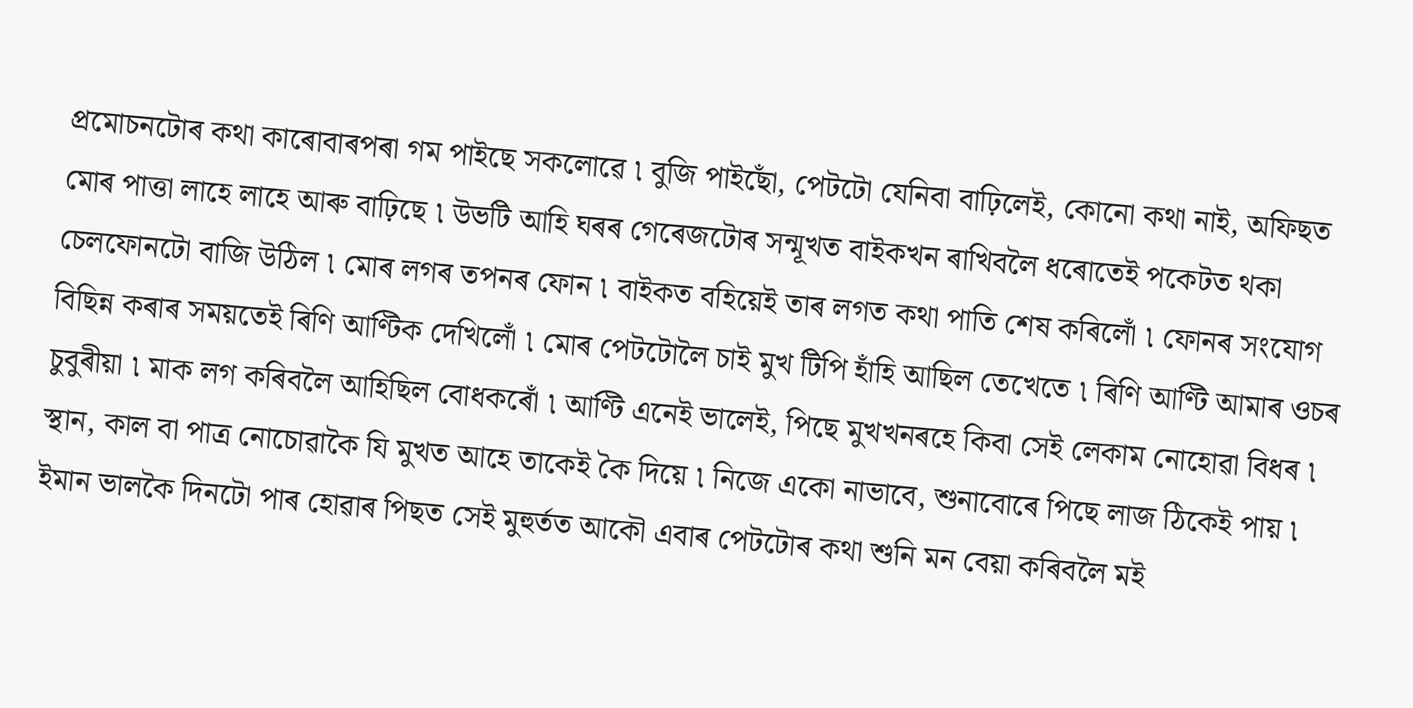প্ৰমোচনটোৰ কথা কাৰোবাৰপৰা গম পাইছে সকলোৱে ৷ বুজি পাইছোঁ, পেটটো যেনিবা বাঢ়িলেই, কোনো কথা নাই, অফিছত মোৰ পাত্তা লাহে লাহে আৰু বাঢ়িছে ৷ উভটি আহি ঘৰৰ গেৰেজটোৰ সন্মূখত বাইকখন ৰাখিবলৈ ধৰোতেই পকেটত থকা চেলফোনটো বাজি উঠিল ৷ মোৰ লগৰ তপনৰ ফোন ৷ বাইকত বহিয়েই তাৰ লগত কথা পাতি শেষ কৰিলোঁ ৷ ফোনৰ সংযোগ বিছিন্ন কৰাৰ সময়তেই ৰিণি আণ্টিক দেখিলোঁ ৷ মোৰ পেটটোলৈ চাই মুখ টিপি হাঁহি আছিল তেখেতে ৷ ৰিণি আণ্টি আমাৰ ওচৰ চুবুৰীয়া ৷ মাক লগ কৰিবলৈ আহিছিল বোধকৰোঁ ৷ আণ্টি এনেই ভালেই, পিছে মুখখনৰহে কিবা সেই লেকাম নোহোৱা বিধৰ ৷ স্থান, কাল বা পাত্ৰ নোচোৱাকৈ যি মুখত আহে তাকেই কৈ দিয়ে ৷ নিজে একো নাভাবে, শুনাবোৰে পিছে লাজ ঠিকেই পায় ৷ ইমান ভালকৈ দিনটো পাৰ হোৱাৰ পিছত সেই মুহুৰ্তত আকৌ এবাৰ পেটটোৰ কথা শুনি মন বেয়া কৰিবলৈ মই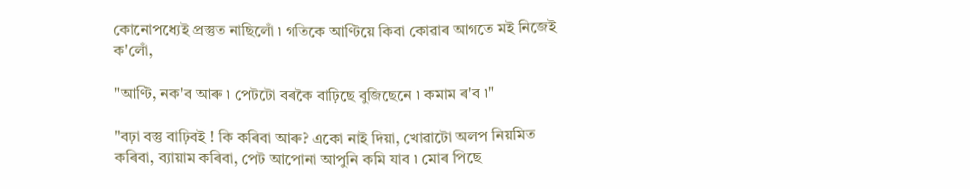কোনোপধ্যেই প্ৰস্তুত নাছিলোঁ ৷ গতিকে আণ্টিয়ে কিবা কোৱাৰ আগতে মই নিজেই ক'লোঁ,

"আণ্টি, নক'ব আৰু ৷ পেটটো বৰকৈ বাঢ়িছে বুজিছেনে ৷ কমাম ৰ'ব ৷"

"বঢ়া বস্তু বাঢ়িবই ! কি কৰিবা আৰু? একো নাই দিয়া, খোৱাটো অলপ নিয়মিত কৰিবা, ব্যায়াম কৰিবা, পেট আপোনা আপুনি কমি যাব ৷ মোৰ পিছে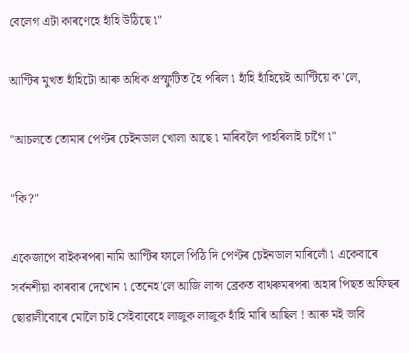বেলেগ এটা কাৰণেহে হাঁহি উঠিছে ৷"

আণ্টিৰ মুখত হাঁহিটো আৰু অধিক প্ৰস্ফুটিত হৈ পৰিল ৷ হাঁহি হাঁহিয়েই আণ্টিয়ে ক'লে,

"আচলতে তোমাৰ পেণ্টৰ চেইনডাল খোলা আছে ৷ মাৰিবলৈ পাহৰিলাই চাগৈ ৷"

"কি?"

একেজাপে বাইকৰপৰা নামি আণ্টিৰ ফালে পিঠি দি পেণ্টৰ চেইনডাল মাৰিলোঁ ৷ একেবাৰে সৰ্বনশীয়া কাৰবাৰ দেখোন ৷ তেনেহ'লে আজি লান্স ব্ৰেকত বাথৰুমৰপৰা অহাৰ পিছত অফিছৰ ছোৱালীবোৰে মোলৈ চাই সেইবাবেহে লাজুক লাজুক হাঁহি মাৰি আছিল ! আৰু মই ভাবি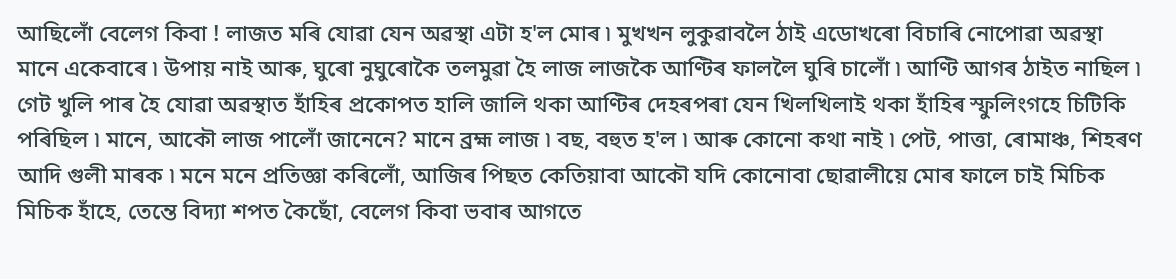আছিলোঁ বেলেগ কিবা ! লাজত মৰি যোৱা যেন অৱস্থা এটা হ'ল মোৰ ৷ মুখখন লুকুৱাবলৈ ঠাই এডোখৰো বিচাৰি নোপোৱা অৱস্থা মানে একেবাৰে ৷ উপায় নাই আৰু, ঘুৰো নুঘুৰোকৈ তলমুৱা হৈ লাজ লাজকৈ আণ্টিৰ ফাললৈ ঘুৰি চালোঁ ৷ আণ্টি আগৰ ঠাইত নাছিল ৷ গেট খুলি পাৰ হৈ যোৱা অৱস্থাত হাঁহিৰ প্ৰকোপত হালি জালি থকা আণ্টিৰ দেহৰপৰা যেন খিলখিলাই থকা হাঁহিৰ স্ফুলিংগহে চিটিকি পৰিছিল ৷ মানে, আকৌ লাজ পালোঁ জানেনে? মানে ব্ৰহ্ম লাজ ৷ বছ, বহুত হ'ল ৷ আৰু কোনো কথা নাই ৷ পেট, পাত্তা, ৰোমাঞ্চ, শিহৰণ আদি গুলী মাৰক ৷ মনে মনে প্ৰতিজ্ঞা কৰিলোঁ, আজিৰ পিছত কেতিয়াবা আকৌ যদি কোনোবা ছোৱালীয়ে মোৰ ফালে চাই মিচিক মিচিক হাঁহে, তেন্তে বিদ্যা শপত কৈছোঁ, বেলেগ কিবা ভবাৰ আগতে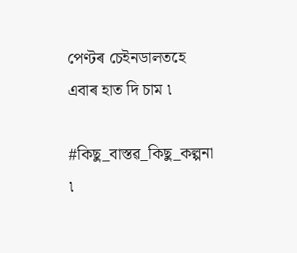পেণ্টৰ চেইনডালতহে এবাৰ হাত দি চাম ৷

#কিছু_বাস্তৱ_কিছু_কল্পনা ৷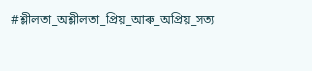#শ্লীলতা_অশ্লীলতা_প্ৰিয়_আৰু_অপ্ৰিয়_সত্য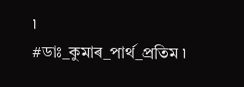৷
#ডাঃ_কুমাৰ_পাৰ্থ_প্ৰতিম ৷